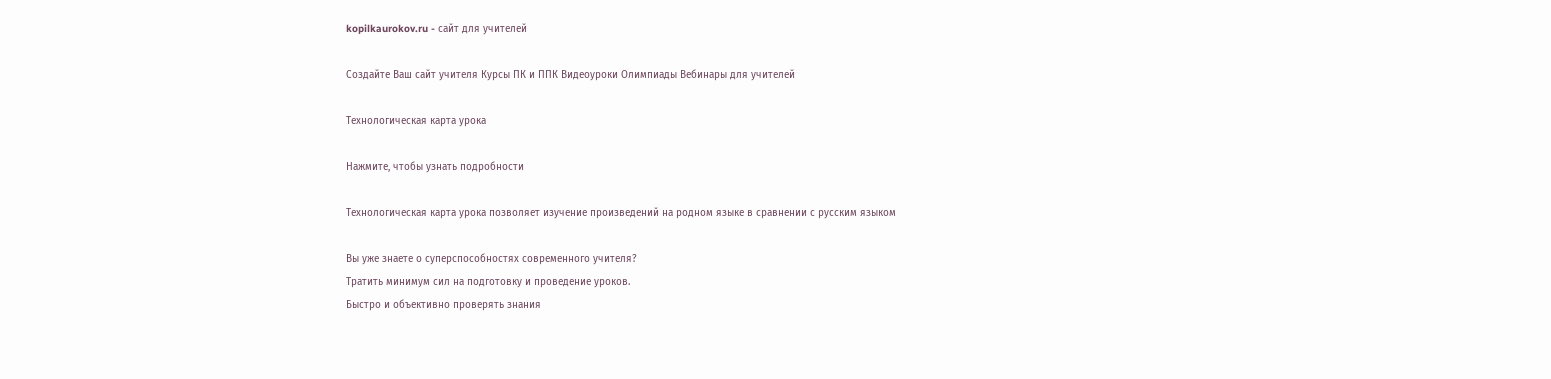kopilkaurokov.ru - сайт для учителей

Создайте Ваш сайт учителя Курсы ПК и ППК Видеоуроки Олимпиады Вебинары для учителей

Технологическая карта урока

Нажмите, чтобы узнать подробности

Технологическая карта урока позволяет изучение произведений на родном языке в сравнении с русским языком

Вы уже знаете о суперспособностях современного учителя?
Тратить минимум сил на подготовку и проведение уроков.
Быстро и объективно проверять знания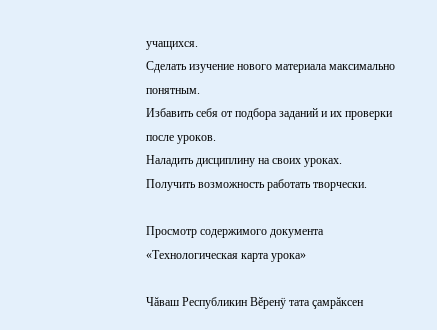учащихся.
Сделать изучение нового материала максимально понятным.
Избавить себя от подбора заданий и их проверки после уроков.
Наладить дисциплину на своих уроках.
Получить возможность работать творчески.

Просмотр содержимого документа
«Технологическая карта урока»

Чăваш Республикин Вĕренÿ тата çамрăксен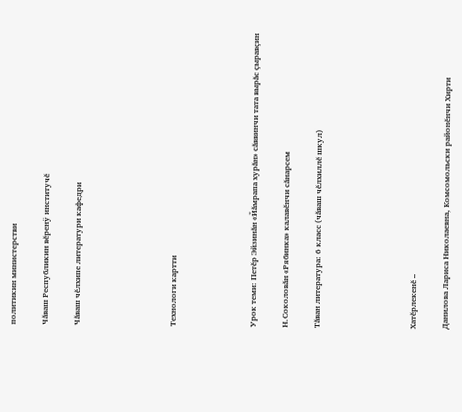политикин министерстви

Чăваш Республикин вĕренÿ институчĕ

Чăваш чĕлхипе литератури кафедри





Технологи картти




Урок теми: Петĕр Эйзинăн «Йăмрапа хурăн» сăввинчи тата вырăс çыравçин

Н.Соколовăн «Рябинка» калавĕнчи сăнарсем

Тăван литература: 6 класс (чăваш чĕлхиллĕ шкул)





Хатĕрлекенĕ –

Данилова Лариса Николаевна, Комсомольски районĕнчи Хирти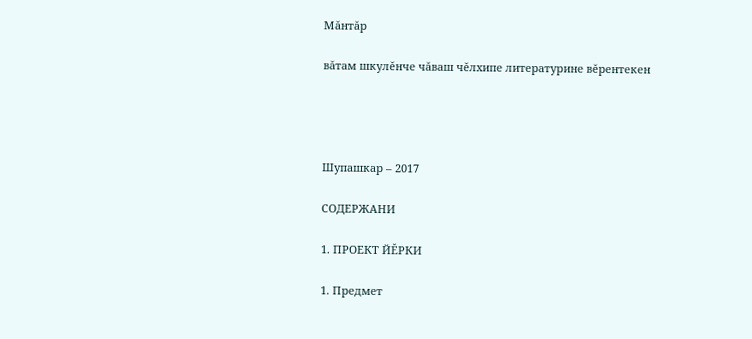Мăнтăр

вăтам шкулĕнче чăваш чĕлхипе литературине вĕрентекен




Шупашкар – 2017

СОДЕРЖАНИ

1. ПРОЕКТ ЙĔРКИ

1. Предмет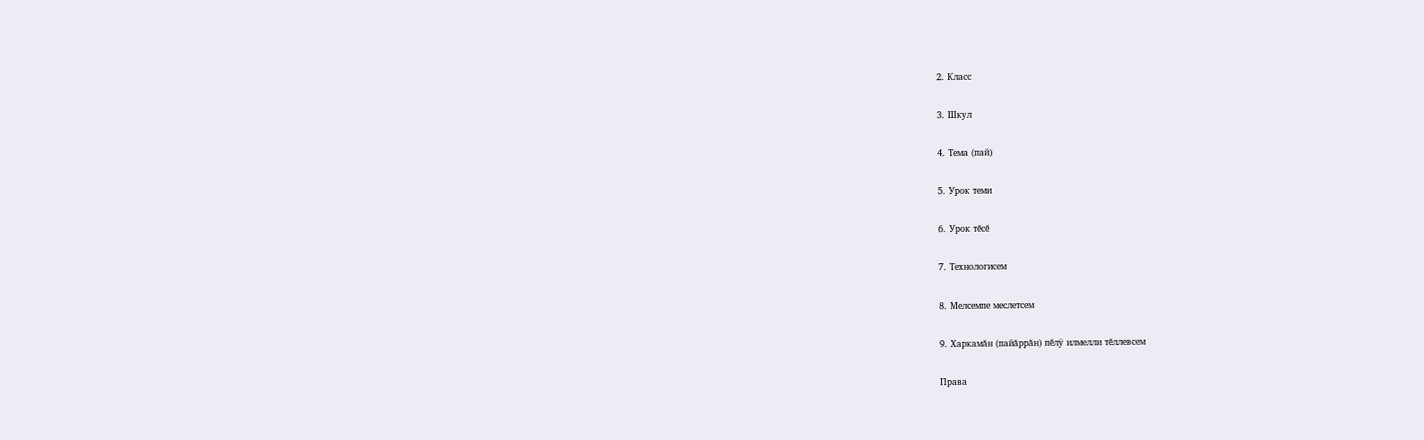2. Класс

3. Шкул

4. Тема (пай)

5. Урок теми

6. Урок тĕсĕ

7. Технологисем

8. Мелсемпе меслетсем

9. Харкамăн (пайăррăн) пĕлÿ илмелли тĕллевсем

Права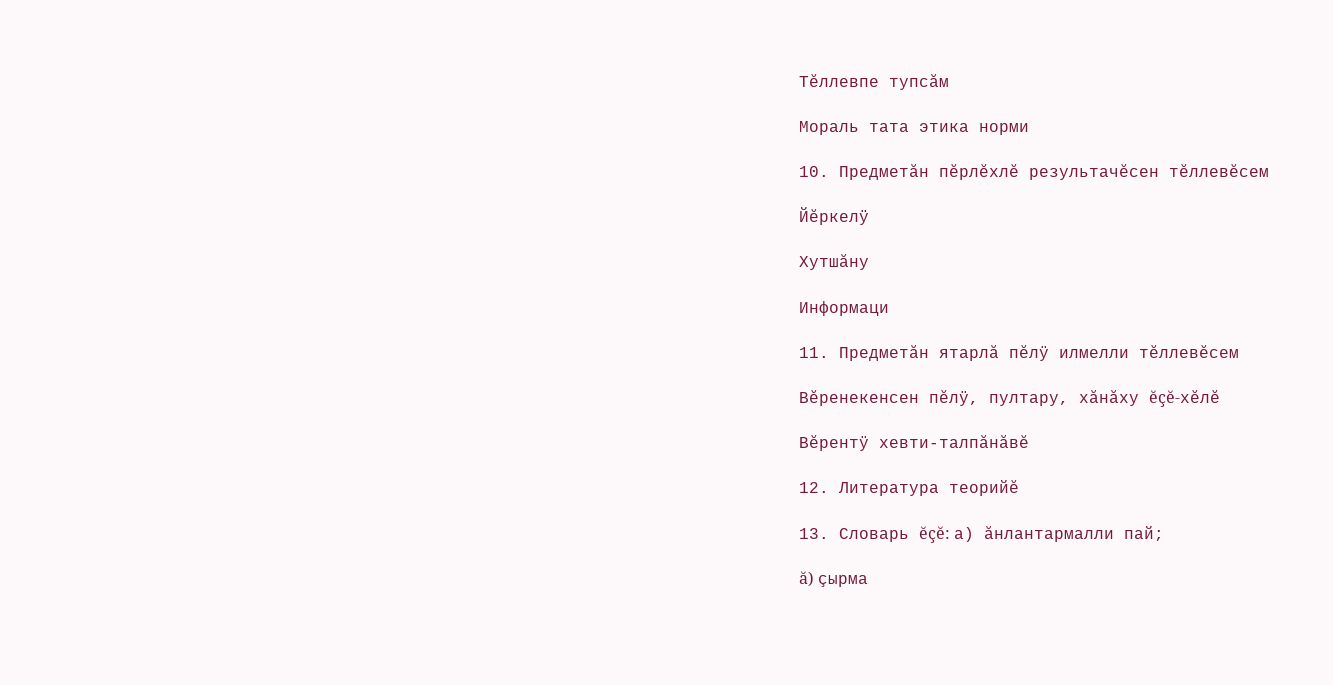Тĕллевпе тупсăм

Мораль тата этика норми

10. Предметăн пĕрлĕхлĕ результачĕсен тĕллевĕсем

Йĕркелÿ

Хутшăну

Информаци

11. Предметăн ятарлă пĕлÿ илмелли тĕллевĕсем

Вĕренекенсен пĕлÿ, пултару, хăнăху ĕçĕ-хĕлĕ

Вĕрентÿ хевти-талпăнăвĕ

12. Литература теорийĕ

13. Словарь ĕçĕ: а) ăнлантармалли пай;

ă) çырма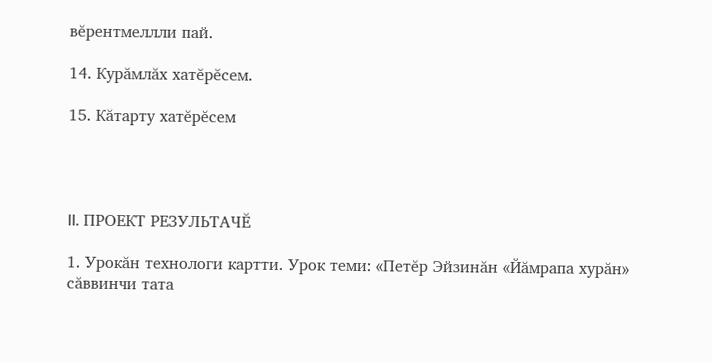вĕрентмеллли пай.

14. Курăмлăх хатĕрĕсем.

15. Кăтарту хатĕрĕсем




II. ПРОЕКТ РЕЗУЛЬТАЧĔ

1. Урокăн технологи картти. Урок теми: «Петĕр Эйзинăн «Йăмрапа хурăн» сăввинчи тата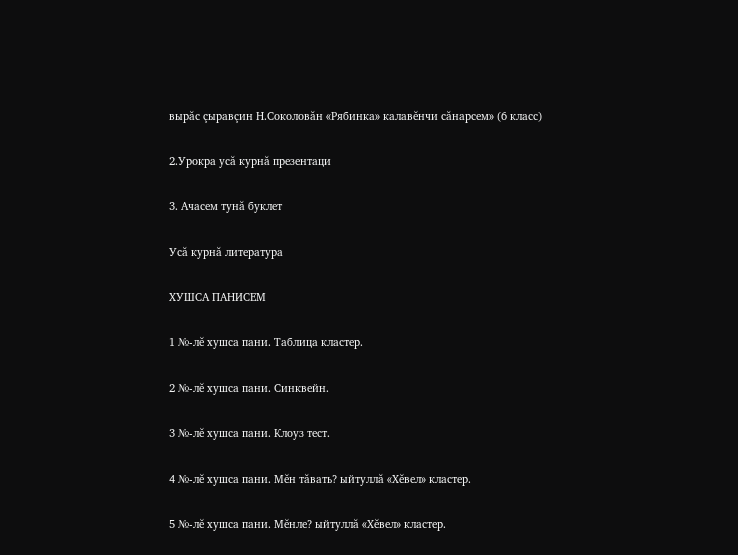вырăс çыравçин Н.Соколовăн «Рябинка» калавĕнчи сăнарсем» (6 класс)

2.Урокра усă курнă презентаци

3. Ачасем тунă буклет

Усă курнă литература

ХУШСА ПАНИСЕМ

1 №-лĕ хушса пани. Таблица кластер.

2 №-лĕ хушса пани. Синквейн.

3 №-лĕ хушса пани. Клоуз тест.

4 №-лĕ хушса пани. Мĕн тăвать? ыйтуллă «Хĕвел» кластер.

5 №-лĕ хушса пани. Мĕнле? ыйтуллă «Хĕвел» кластер.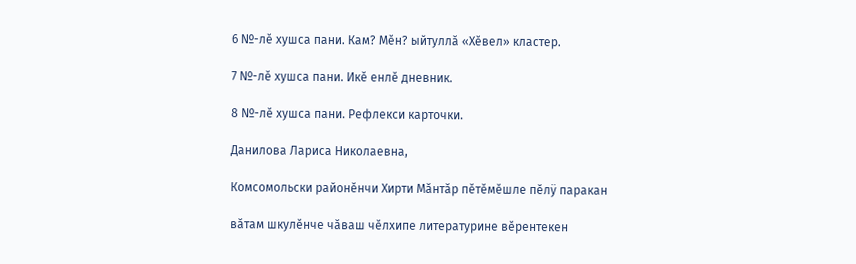6 №-лĕ хушса пани. Кам? Мĕн? ыйтуллă «Хĕвел» кластер.

7 №-лĕ хушса пани. Икĕ енлĕ дневник.

8 №-лĕ хушса пани. Рефлекси карточки.

Данилова Лариса Николаевна,

Комсомольски районĕнчи Хирти Мăнтăр пĕтĕмĕшле пĕлÿ паракан

вăтам шкулĕнче чăваш чĕлхипе литературине вĕрентекен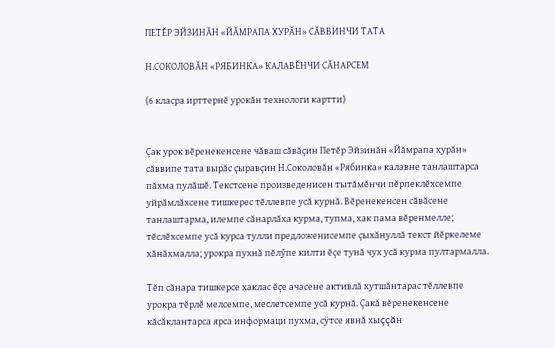ПЕТĔР ЭЙЗИНĂН «ЙĂМРАПА ХУРĂН» СĂВВИНЧИ ТАТА

Н.СОКОЛОВĂН «РЯБИНКА» КАЛАВĔНЧИ СĂНАРСЕМ

(6 класра ирттернĕ урокăн технологи картти)


Çак урок вĕренекенсене чăваш сăвăçин Петĕр Эйзинăн «Йăмрапа хурăн» сăввипе тата вырăс çыравçин Н.Соколовăн «Рябинка» калавне танлаштарса пăхма пулăшĕ. Текстсене произведенисен тытăмĕнчи пĕрпеклĕхсемпе уйрăмлăхсене тишкерес тĕллевпе усă курнă. Вĕренекенсен сăвăсене танлаштарма, илемпе сăнарлăха курма, тупма, хак пама вĕренмелле; тĕслĕхсемпе усă курса тулли предложенисемпе çыхăнуллă текст йĕркелеме хăнăхмалла; урокра пухнă пĕлӳпе килти ĕçе тунă чух усă курма пултармалла.

Тĕп сăнара тишкерсе хаклас ĕçе ачасене активлă хутшăнтарас тĕллевпе урокра тĕрлĕ мелсемпе, меслетсемпе усă курнă. Çакă вĕренекенсене кăсăклантарса ярса информаци пухма, сÿтсе явнă хыççăн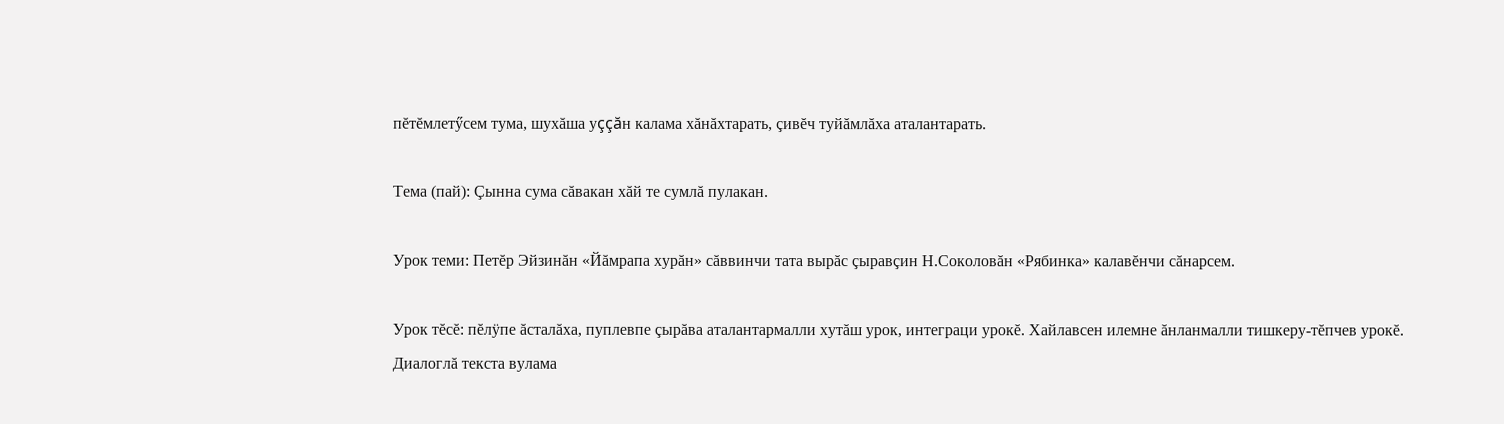пĕтĕмлетӳсем тума, шухăша уççăн калама хăнăхтарать, çивĕч туйăмлăха аталантарать.

Тема (пай): Çынна сума сăвакан хăй те сумлă пулакан.

Урок теми: Петĕр Эйзинăн «Йăмрапа хурăн» сăввинчи тата вырăс çыравçин Н.Соколовăн «Рябинка» калавĕнчи сăнарсем.

Урок тĕсĕ: пĕлÿпе ăсталăха, пуплевпе çырăва аталантармалли хутăш урок, интеграци урокĕ. Хайлавсен илемне ăнланмалли тишкеру-тĕпчев урокĕ. Диалоглă текста вулама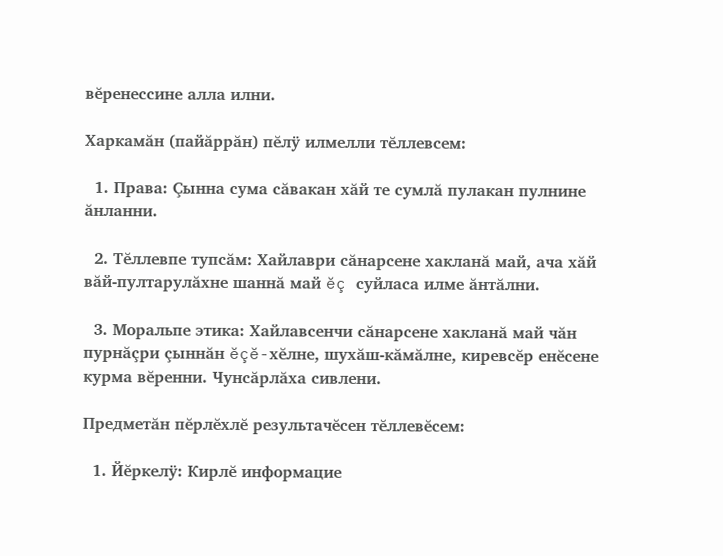вĕренессине алла илни.

Харкамăн (пайăррăн) пĕлÿ илмелли тĕллевсем:

  1. Права: Çынна сума сăвакан хăй те сумлă пулакан пулнине ăнланни.

  2. Тĕллевпе тупсăм: Хайлаври сăнарсене хакланă май, ача хăй вăй-пултарулăхне шаннă май ĕç суйласа илме ăнтăлни.

  3. Моральпе этика: Хайлавсенчи сăнарсене хакланă май чăн пурнăçри çыннăн ĕçĕ-хĕлне, шухăш-кăмăлне, киревсĕр енĕсене курма вĕренни. Чунсăрлăха сивлени.

Предметăн пĕрлĕхлĕ результачĕсен тĕллевĕсем:

  1. Йĕркелÿ: Кирлĕ информацие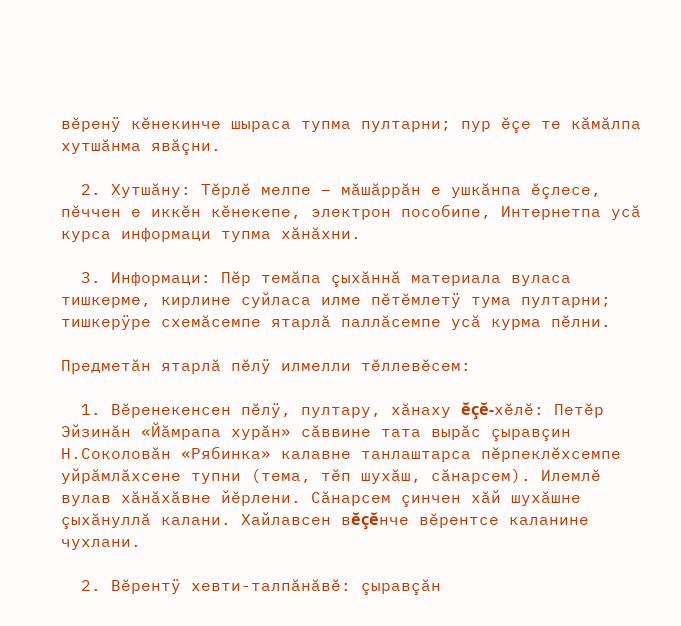вĕренÿ кĕнекинче шыраса тупма пултарни; пур ĕçе те кăмăлпа хутшăнма явăçни.

  2. Хутшăну: Тĕрлĕ мелпе – мăшăррăн е ушкăнпа ĕçлесе, пĕччен е иккĕн кĕнекепе, электрон пособипе, Интернетпа усă курса информаци тупма хăнăхни.

  3. Информаци: Пĕр темăпа çыхăннă материала вуласа тишкерме, кирлине суйласа илме пĕтĕмлетÿ тума пултарни; тишкерÿре схемăсемпе ятарлă паллăсемпе усă курма пĕлни.

Предметăн ятарлă пĕлÿ илмелли тĕллевĕсем:

  1. Вĕренекенсен пĕлÿ, пултару, хăнаху ĕçĕ-хĕлĕ: Петĕр Эйзинăн «Йăмрапа хурăн» сăввине тата вырăс çыравçин Н.Соколовăн «Рябинка» калавне танлаштарса пĕрпеклĕхсемпе уйрăмлăхсене тупни (тема, тĕп шухăш, сăнарсем). Илемлĕ вулав хăнăхăвне йĕрлени. Сăнарсем çинчен хăй шухăшне çыхăнуллă калани. Хайлавсен вĕçĕнче вĕрентсе каланине чухлани.

  2. Вĕрентÿ хевти-талпăнăвĕ: çыравçăн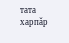тата харпăр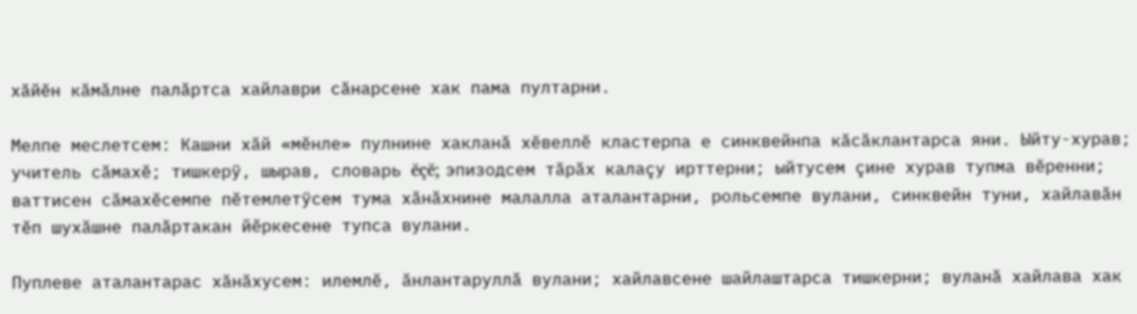хăйĕн кăмăлне палăртса хайлаври сăнарсене хак пама пултарни.

Мелпе меслетсем: Кашни хăй «мĕнле» пулнине хакланă хĕвеллĕ кластерпа е синквейнпа кăсăклантарса яни. Ыйту-хурав; учитель сăмахĕ; тишкерÿ, шырав, словарь ĕçĕ; эпизодсем тăрăх калаçу ирттерни; ыйтусем çине хурав тупма вĕренни; ваттисен сăмахĕсемпе пĕтемлетÿсем тума хăнăхнине малалла аталантарни, рольсемпе вулани, синквейн туни, хайлавăн тĕп шухăшне палăртакан йĕркесене тупса вулани.

Пуплеве аталантарас хăнăхусем: илемлĕ, ăнлантаруллă вулани; хайлавсене шайлаштарса тишкерни; вуланă хайлава хак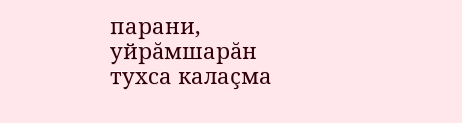парани, уйрăмшарăн тухса калаçма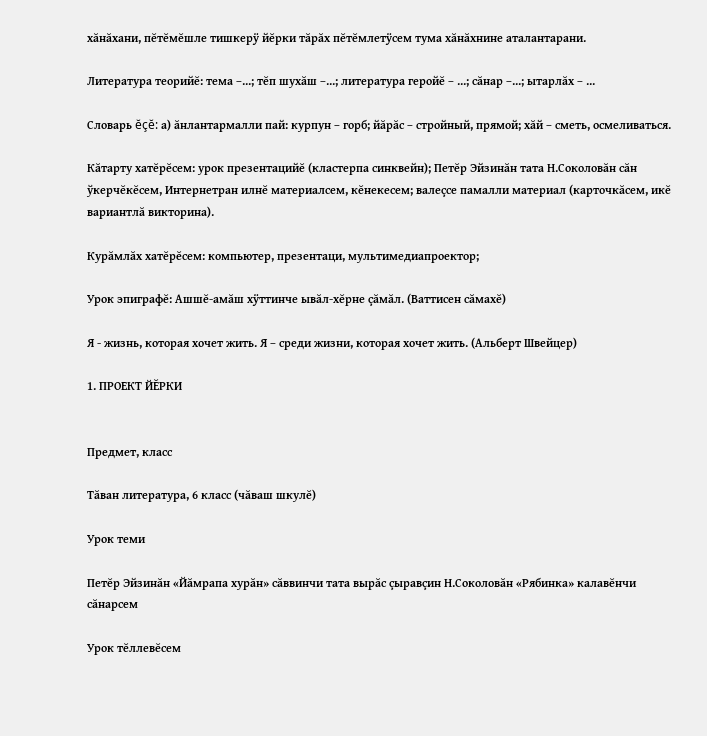хăнăхани, пĕтĕмĕшле тишкерÿ йĕрки тăрăх пĕтĕмлетÿсем тума хăнăхнине аталантарани.

Литература теорийĕ: тема –...; тĕп шухăш –...; литература геройĕ – ...; сăнар –...; ытарлăх – ...

Словарь ĕçĕ: а) ăнлантармалли пай: курпун – горб; йăрăс – стройный, прямой; хăй – сметь, осмеливаться.

Кăтарту хатĕрĕсем: урок презентацийĕ (кластерпа синквейн); Петĕр Эйзинăн тата Н.Соколовăн сăн ўкерчĕкĕсем, Интернетран илнĕ материалсем, кĕнекесем; валеçсе памалли материал (карточкăсем, икĕ вариантлă викторина).

Курăмлăх хатĕрĕсем: компьютер, презентаци, мультимедиапроектор;

Урок эпиграфĕ: Ашшĕ-амăш хÿттинче ывăл-хĕрне çăмăл. (Ваттисен сăмахĕ)

Я - жизнь, которая хочет жить. Я – среди жизни, которая хочет жить. (Альберт Швейцер)

1. ПРОЕКТ ЙĔРКИ


Предмет, класс

Тăван литература, 6 класс (чăваш шкулĕ)

Урок теми

Петĕр Эйзинăн «Йăмрапа хурăн» сăввинчи тата вырăс çыравçин Н.Соколовăн «Рябинка» калавĕнчи сăнарсем

Урок тĕллевĕсем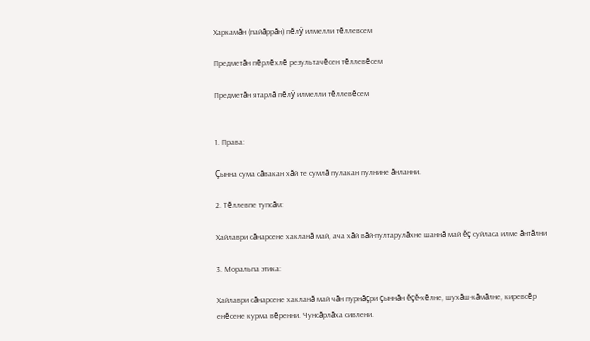Харкамăн (пайăррăн) пĕлÿ илмелли тĕллевсем

Предметăн пĕрлĕхлĕ результачĕсен тĕллевĕсем

Предметăн ятарлă пĕлÿ илмелли тĕллевĕсем


1. Права:

Çынна сума сăвакан хăй те сумлă пулакан пулнине ăнланни.

2. Тĕллевпе тупсăм:

Хайлаври сăнарсене хакланă май, ача хăй вăй-пултарулăхне шаннă май ĕç суйласа илме ăнтăлни

3. Моральпа этика:

Хайлаври сăнарсене хакланă май чăн пурнăçри çыннăн ĕçĕ-хĕлне, шухăш-кăмăлне, киревсĕр енĕсене курма вĕренни. Чунсăрлăха сивлени.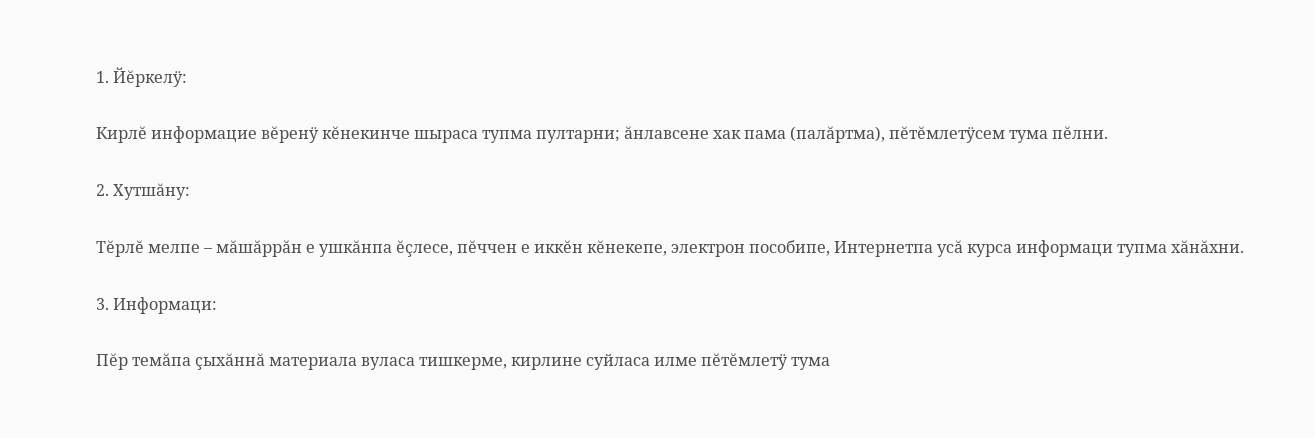1. Йĕркелÿ:

Кирлĕ информацие вĕренÿ кĕнекинче шыраса тупма пултарни; ăнлавсене хак пама (палăртма), пĕтĕмлетÿсем тума пĕлни.

2. Хутшăну:

Тĕрлĕ мелпе – мăшăррăн е ушкăнпа ĕçлесе, пĕччен е иккĕн кĕнекепе, электрон пособипе, Интернетпа усă курса информаци тупма хăнăхни.

3. Информаци:

Пĕр темăпа çыхăннă материала вуласа тишкерме, кирлине суйласа илме пĕтĕмлетÿ тума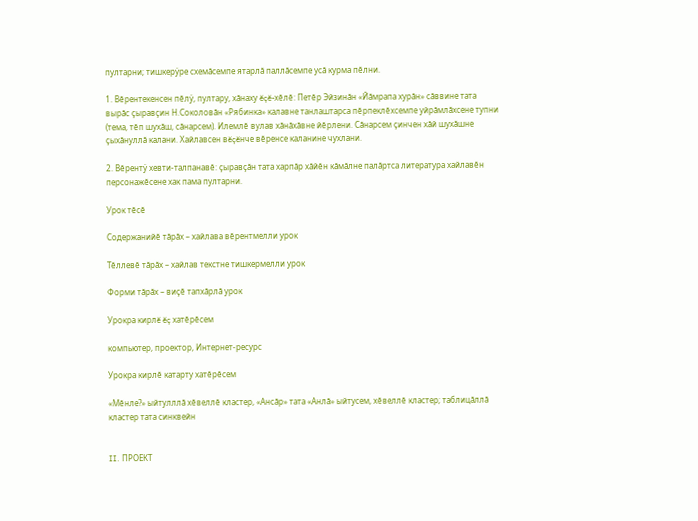пултарни; тишкерÿре схемăсемпе ятарлă паллăсемпе усă курма пĕлни.

1. Вĕрентекенсен пĕлÿ, пултару, хăнаху ĕçĕ-хĕлĕ: Петĕр Эйзинăн «Йăмрапа хурăн» сăввине тата вырăс çыравçин Н.Соколовăн «Рябинка» калавне танлаштарса пĕрпеклĕхсемпе уйрăмлăхсене тупни (тема, тĕп шухăш, сăнарсем). Илемлĕ вулав хăнăхăвне йĕрлени. Сăнарсем çинчен хăй шухăшне çыхăнуллă калани. Хайлавсен вĕçĕнче вĕренсе каланине чухлани.

2. Вĕрентÿ хевти-талпанавĕ: çыравçăн тата харпăр хăйĕн кăмăлне палăртса литература хайлавĕн персонажĕсене хак пама пултарни.

Урок тĕсĕ

Содержанийĕ тăрăх – хайлава вĕрентмелли урок

Тĕллевĕ тăрăх – хайлав текстне тишкермелли урок

Форми тăрăх – виçĕ тапхăрлă урок

Урокра кирлĕ ĕç хатĕрĕсем

компьютер, проектор, Интернет-ресурс

Урокра кирлĕ катарту хатĕрĕсем

«Мĕнле?» ыйтулллă хĕвеллĕ кластер, «Ансăр» тата «Анлă» ыйтусем, хĕвеллĕ кластер; таблицăллă кластер тата синквейн


II. ПРОЕКТ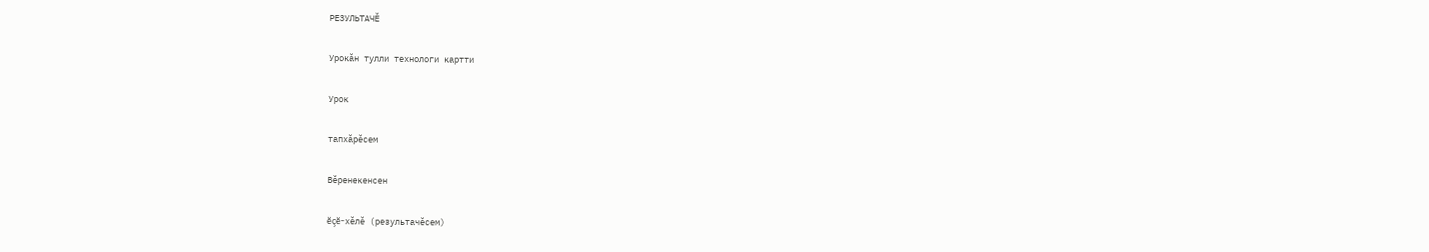РЕЗУЛЬТАЧĔ

Урокăн тулли технологи картти

Урок

тапхăрĕсем

Вĕренекенсен

ĕçĕ-хĕлĕ (результачĕсем)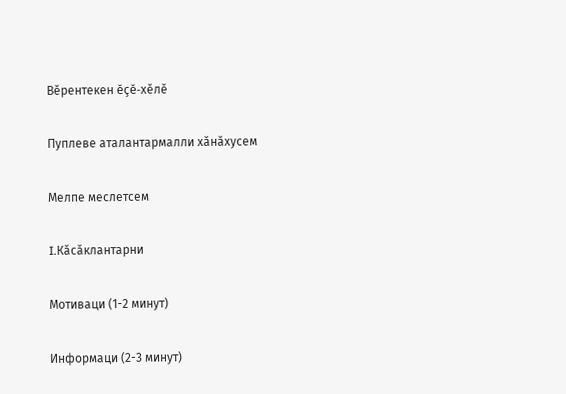Вĕрентекен ĕçĕ-хĕлĕ

Пуплеве аталантармалли хăнăхусем

Мелпе меслетсем

I.Кăсăклантарни

Мотиваци (1-2 минут)

Информаци (2-3 минут)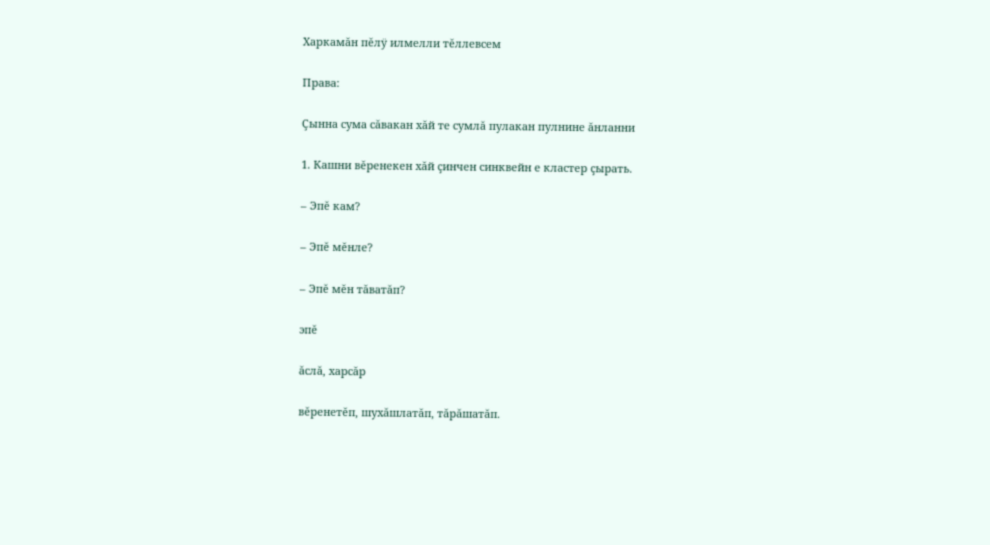Харкамăн пĕлÿ илмелли тĕллевсем

Права:

Çынна сума сăвакан хăй те сумлă пулакан пулнине ăнланни

1. Кашни вĕренекен хăй çинчен синквейн е кластер çырать.

– Эпĕ кам?

– Эпĕ мĕнле?

– Эпĕ мĕн тăватăп?

эпĕ

ăслă, харсăр

вĕренетĕп, шухăшлатăп, тăрăшатăп.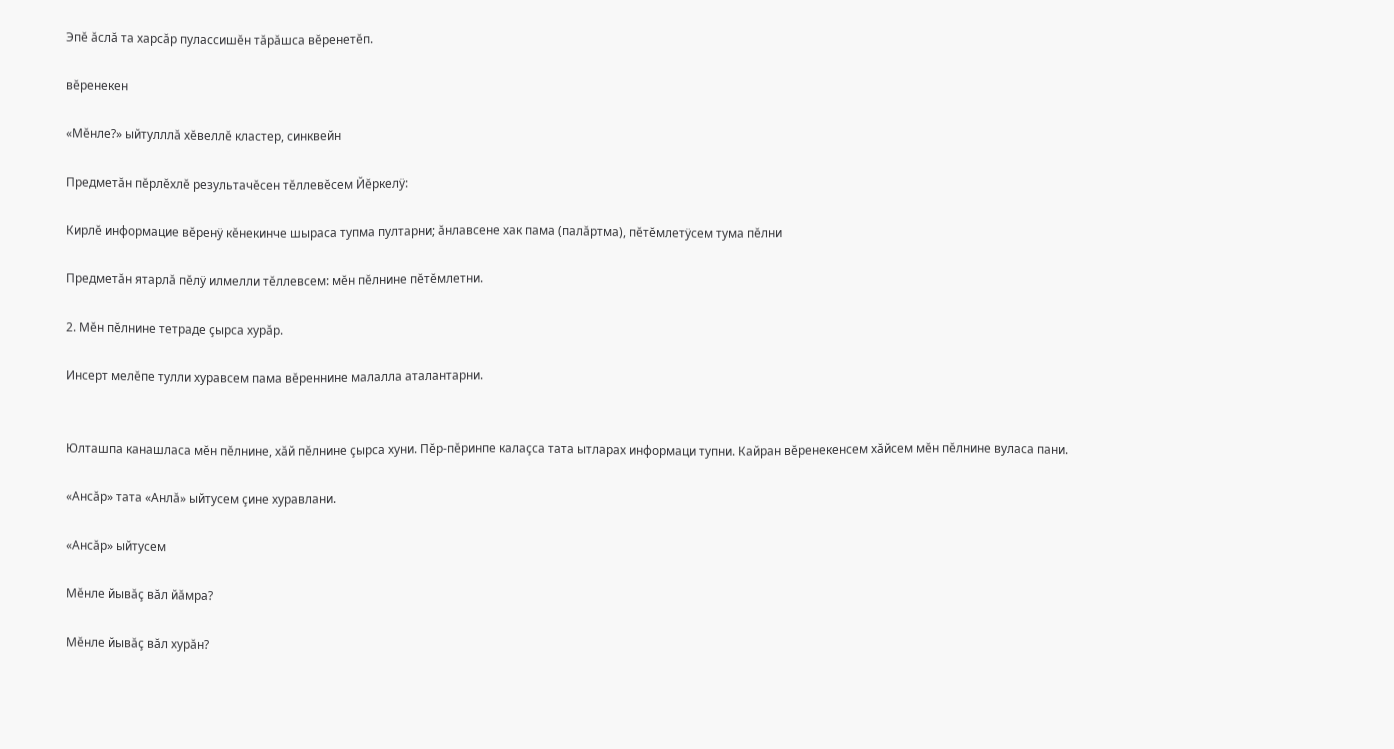Эпĕ ăслă та харсăр пулассишĕн тăрăшса вĕренетĕп.

вĕренекен

«Мĕнле?» ыйтулллă хĕвеллĕ кластер, синквейн

Предметăн пĕрлĕхлĕ результачĕсен тĕллевĕсем Йĕркелÿ:

Кирлĕ информацие вĕренÿ кĕнекинче шыраса тупма пултарни; ăнлавсене хак пама (палăртма), пĕтĕмлетÿсем тума пĕлни

Предметăн ятарлă пĕлÿ илмелли тĕллевсем: мĕн пĕлнине пĕтĕмлетни.

2. Мĕн пĕлнине тетраде çырса хурăр.

Инсерт мелĕпе тулли хуравсем пама вĕреннине малалла аталантарни.


Юлташпа канашласа мĕн пĕлнине, хăй пĕлнине çырса хуни. Пĕр-пĕринпе калаçса тата ытларах информаци тупни. Кайран вĕренекенсем хăйсем мĕн пĕлнине вуласа пани.

«Ансăр» тата «Анлă» ыйтусем çине хуравлани.

«Ансăр» ыйтусем

Мĕнле йывăç вăл йăмра?

Мĕнле йывăç вăл хурăн?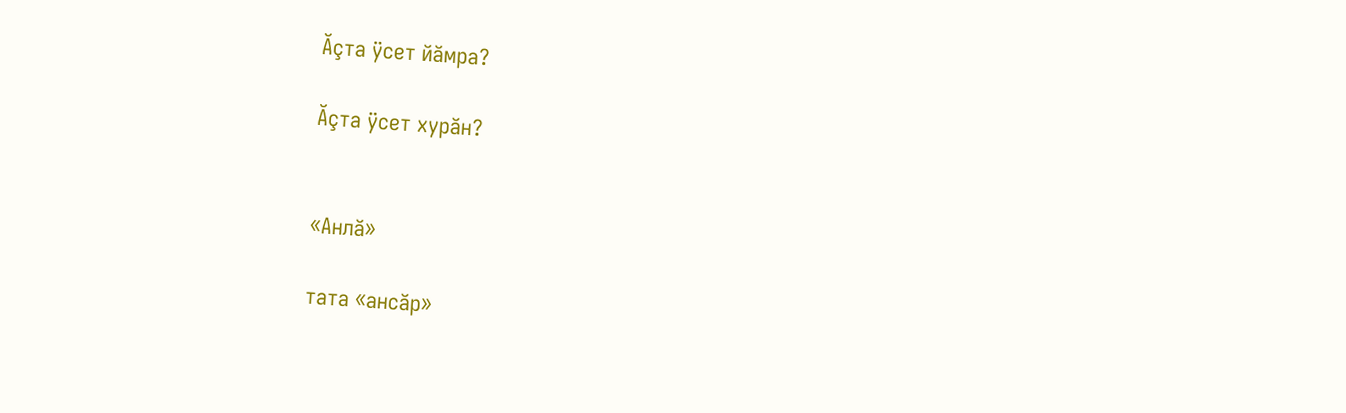Ăçта ӱсет йăмра?

Ăçта ӱсет хурăн?


«Анлă»

тата «ансăр»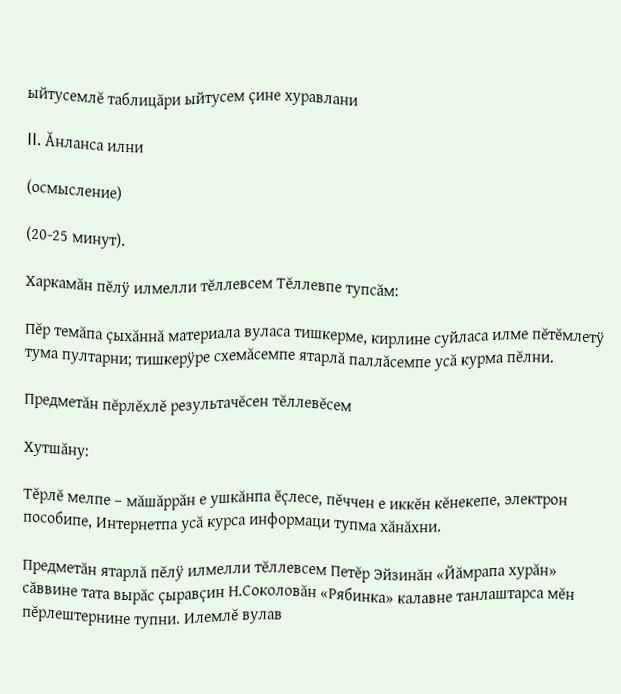ыйтусемлĕ таблицăри ыйтусем çине хуравлани

II. Ăнланса илни

(осмысление)

(20-25 минут).

Харкамăн пĕлÿ илмелли тĕллевсем Тĕллевпе тупсăм:

Пĕр темăпа çыхăннă материала вуласа тишкерме, кирлине суйласа илме пĕтĕмлетÿ тума пултарни; тишкерÿре схемăсемпе ятарлă паллăсемпе усă курма пĕлни.

Предметăн пĕрлĕхлĕ результачĕсен тĕллевĕсем

Хутшăну:

Тĕрлĕ мелпе – мăшăррăн е ушкăнпа ĕçлесе, пĕччен е иккĕн кĕнекепе, электрон пособипе, Интернетпа усă курса информаци тупма хăнăхни.

Предметăн ятарлă пĕлÿ илмелли тĕллевсем Петĕр Эйзинăн «Йăмрапа хурăн» сăввине тата вырăс çыравçин Н.Соколовăн «Рябинка» калавне танлаштарса мĕн пĕрлештернине тупни. Илемлĕ вулав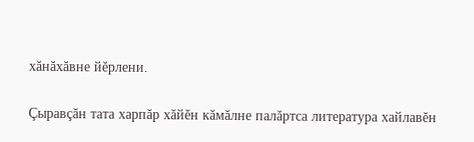хăнăхăвне йĕрлени.

Çыравçăн тата харпăр хăйĕн кăмăлне палăртса литература хайлавĕн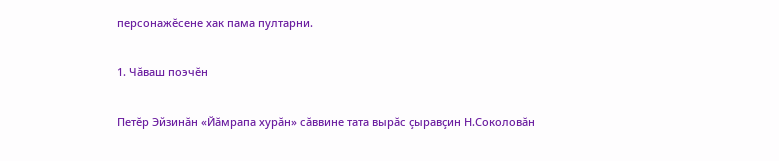персонажĕсене хак пама пултарни.

1. Чăваш поэчĕн

Петĕр Эйзинăн «Йăмрапа хурăн» сăввине тата вырăс çыравçин Н.Соколовăн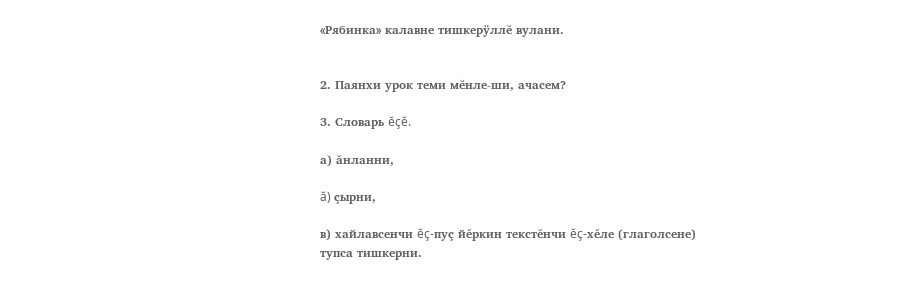«Рябинка» калавне тишкерÿллĕ вулани.


2. Паянхи урок теми мĕнле-ши, ачасем?

3. Словарь ĕçĕ.

а) ăнланни,

ă) çырни,

в) хайлавсенчи ĕç-пуç йĕркин текстĕнчи ĕç-хĕле (глаголсене) тупса тишкерни.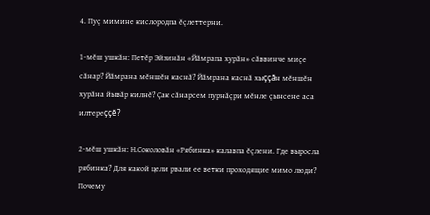4. Пуç мимине кислородпа ĕçлеттерни.

1-мĕш ушкăн: Петĕр Эйзинăн «Йăмрапа хурăн» сăввинче миçе сăнар? Йăмрана мĕншĕн каснă? Йăмрана каснă хыççăн мĕншĕн хурăна йывăр килнĕ? Çак сăнарсем пурнăçри мĕнле çынсене аса илтереççĕ?

2-мĕш ушкăн: Н.Соколовăн «Рябинка» калавпа ĕçлени. Где выросла рябинка? Для какой цели рвали ее ветки проходящие мимо люди? Почему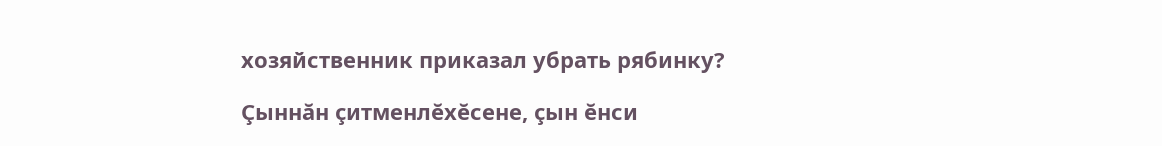хозяйственник приказал убрать рябинку?

Çыннăн çитменлĕхĕсене, çын ĕнси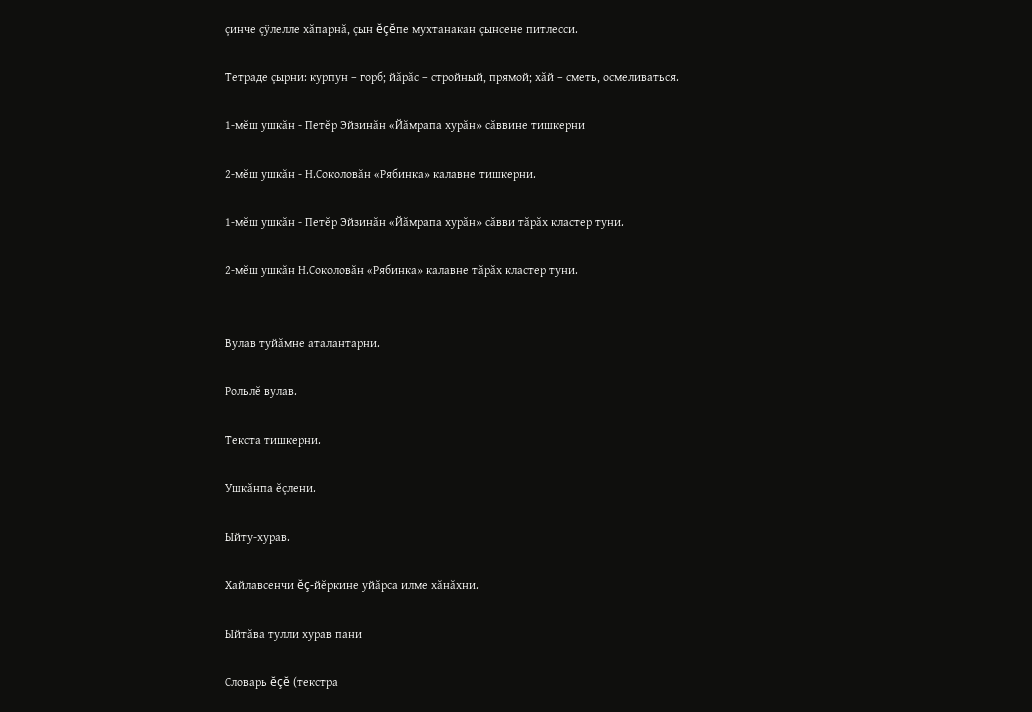çинче çÿлелле хăпарнă, çын ĕçĕпе мухтанакан çынсене питлесси.

Тетраде çырни: курпун – горб; йăрăс – стройный, прямой; хăй – сметь, осмеливаться.

1-мĕш ушкăн - Петĕр Эйзинăн «Йăмрапа хурăн» сăввине тишкерни

2-мĕш ушкăн - Н.Соколовăн «Рябинка» калавне тишкерни.

1-мĕш ушкăн - Петĕр Эйзинăн «Йăмрапа хурăн» сăвви тăрăх кластер туни.

2-мĕш ушкăн Н.Соколовăн «Рябинка» калавне тăрăх кластер туни.


Вулав туйăмне аталантарни.

Рольлĕ вулав.

Текста тишкерни.

Ушкăнпа ĕçлени.

Ыйту-хурав.

Хайлавсенчи ĕç-йĕркине уйăрса илме хăнăхни.

Ыйтăва тулли хурав пани

Словарь ĕçĕ (текстра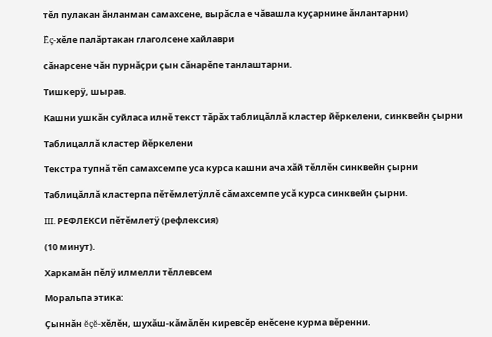тĕл пулакан ăнланман самахсене, вырăсла е чăвашла куçарнине ăнлантарни)

Ĕç-хĕле палăртакан глаголсене хайлаври

сăнарсене чăн пурнăçри çын сăнарĕпе танлаштарни.

Тишкерÿ, шырав.

Кашни ушкăн суйласа илнĕ текст тăрăх таблицăллă кластер йĕркелени, синквейн çырни

Таблицаллă кластер йĕркелени

Текстра тупнă тĕп самахсемпе уса курса кашни ача хăй тĕллĕн синквейн çырни

Таблицăллă кластерпа пĕтĕмлетÿллĕ сăмахсемпе усă курса синквейн çырни.

III. РЕФЛЕКСИ пĕтĕмлетÿ (рефлексия)

(10 минут).

Харкамăн пĕлÿ илмелли тĕллевсем

Моральпа этика:

Çыннăн ĕçĕ-хĕлĕн, шухăш-кăмăлĕн киревсĕр енĕсене курма вĕренни.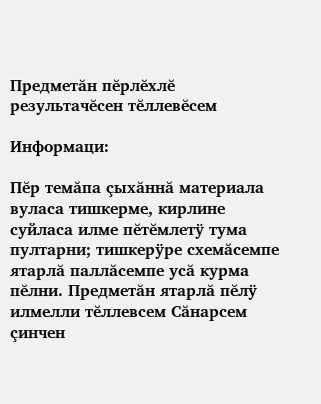Предметăн пĕрлĕхлĕ результачĕсен тĕллевĕсем

Информаци:

Пĕр темăпа çыхăннă материала вуласа тишкерме, кирлине суйласа илме пĕтĕмлетÿ тума пултарни; тишкерÿре схемăсемпе ятарлă паллăсемпе усă курма пĕлни. Предметăн ятарлă пĕлÿ илмелли тĕллевсем Сăнарсем çинчен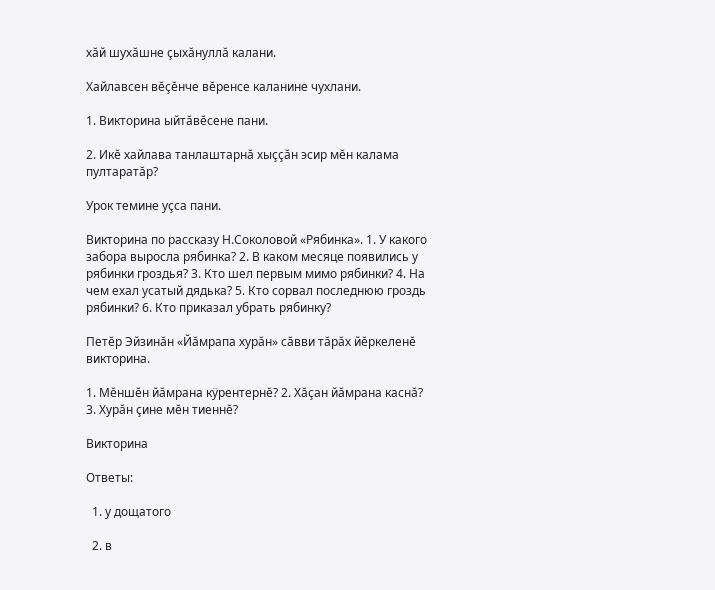хăй шухăшне çыхăнуллă калани.

Хайлавсен вĕçĕнче вĕренсе каланине чухлани.

1. Викторина ыйтăвĕсене пани.

2. Икĕ хайлава танлаштарнă хыççăн эсир мĕн калама пултаратăр?

Урок темине уçса пани.

Викторина по рассказу Н.Соколовой «Рябинка». 1. У какого забора выросла рябинка? 2. В каком месяце появились у рябинки гроздья? 3. Кто шел первым мимо рябинки? 4. На чем ехал усатый дядька? 5. Кто сорвал последнюю гроздь рябинки? 6. Кто приказал убрать рябинку?

Петĕр Эйзинăн «Йăмрапа хурăн» сăвви тăрăх йĕркеленĕ викторина.

1. Мĕншĕн йăмрана кӱрентернĕ? 2. Хăçан йăмрана каснă? 3. Хурăн çине мĕн тиеннĕ?

Викторина

Ответы:

  1. у дощатого

  2. в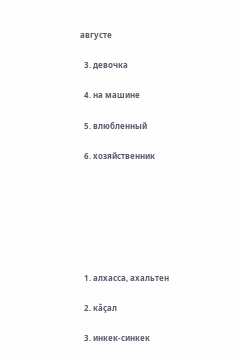августе

  3. девочка

  4. на машине

  5. влюбленный

  6. хозяйственник







  1. алхасса, ахальтен

  2. кăçал

  3. инкек-синкек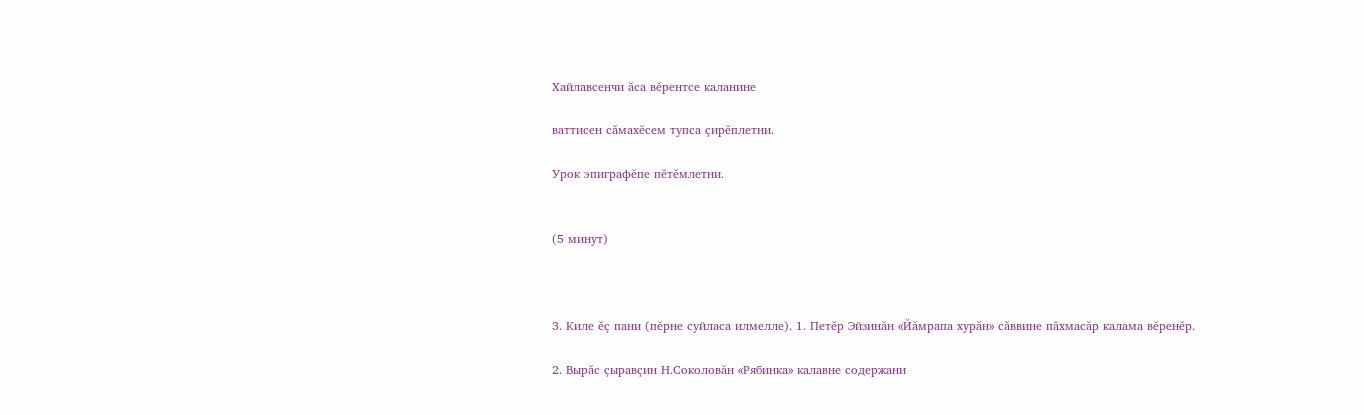Хайлавсенчи ăса вĕрентсе каланине

ваттисен сăмахĕсем тупса çирĕплетни.

Урок эпиграфĕпе пĕтĕмлетни.


(5 минут)



3. Киле ĕç пани (пĕрне суйласа илмелле). 1. Петĕр Эйзинăн «Йăмрапа хурăн» сăввине пăхмасăр калама вĕренĕр.

2. Вырăс çыравçин Н.Соколовăн «Рябинка» калавне содержани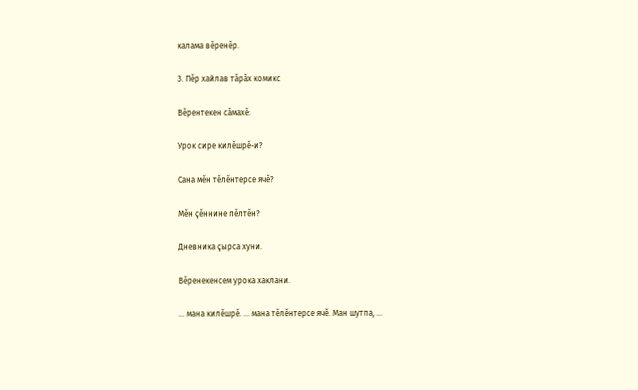калама вĕренĕр.

3. Пĕр хайлав тăрăх комикс

Вĕрентекен сăмахĕ:

Урок сире килĕшрĕ-и?

Сана мĕн тĕлĕнтерсе ячĕ?

Мĕн çĕннине пĕлтĕн?

Дневника çырса хуни.

Вĕренекенсем урока хаклани.

… мана килĕшрĕ. … мана тĕлĕнтерсе ячĕ. Ман шутпа, …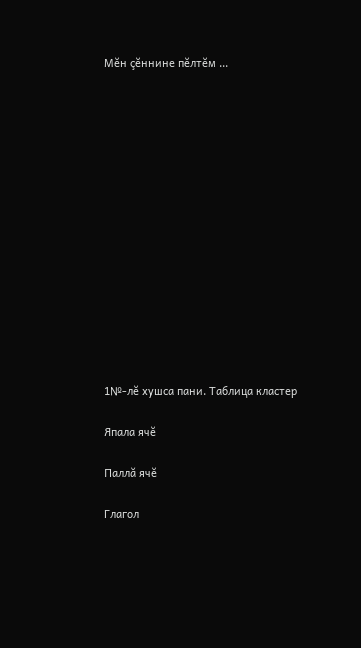Мĕн çĕннине пĕлтĕм ...















1№-лĕ хушса пани. Таблица кластер

Япала ячĕ

Паллă ячĕ

Глагол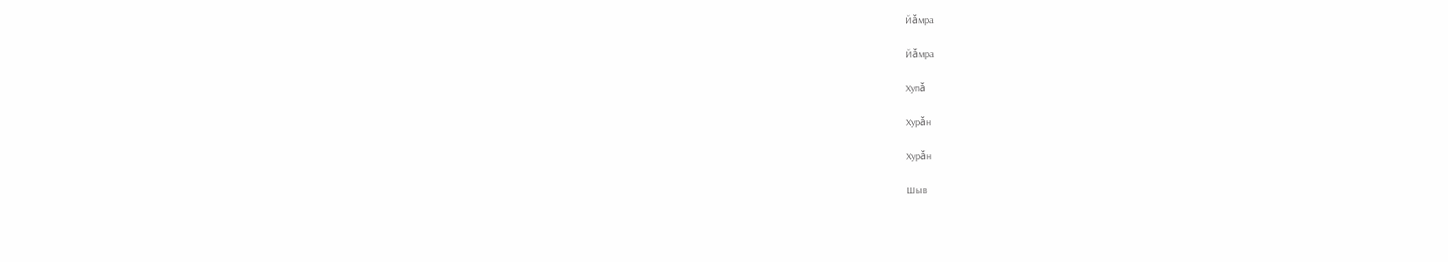Йǎмра

Йǎмра

Хупǎ

Хурǎн

Хурǎн

Шыв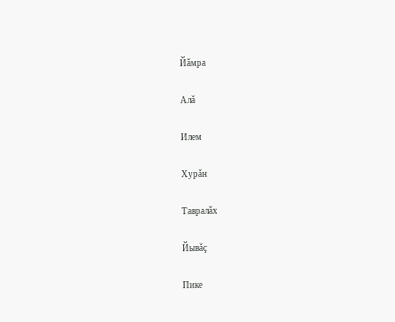Йǎмра

Алǎ

Илем

Хурǎн

Тавралǎх

Йывǎҫ

Пике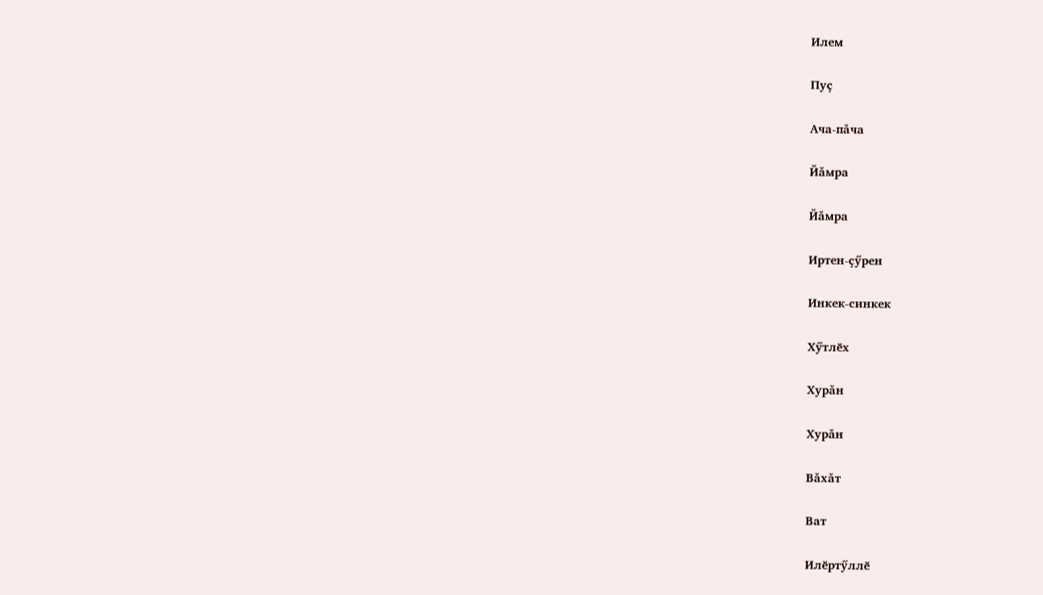Илем

Пуҫ

Ача-пǎча

Йǎмра

Йǎмра

Иртен-ҫӳрен

Инкек-синкек

Хӳтлӗх

Хурǎн

Хурǎн

Вǎхǎт

Ват

Илӗртӳллӗ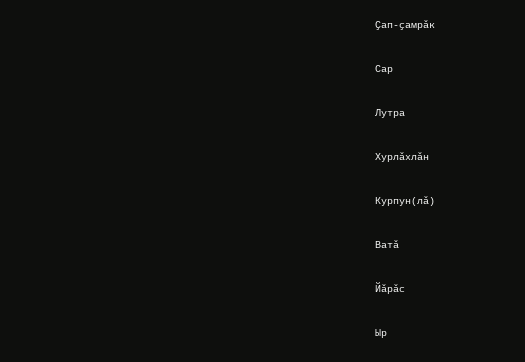Ҫап-ҫамрǎк

Сар

Лутра

Хурлǎхлǎн

Курпун(лǎ)

Ватǎ

Йǎрǎс

Ыр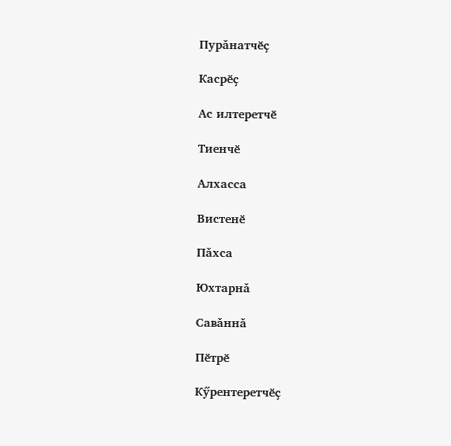Пурǎнатчӗҫ

Касрӗҫ

Ас илтеретчӗ

Тиенчӗ

Алхасса

Вистенӗ

Пǎхса

Юхтарнǎ

Савǎннǎ

Пӗтрӗ

Кӳрентеретчӗҫ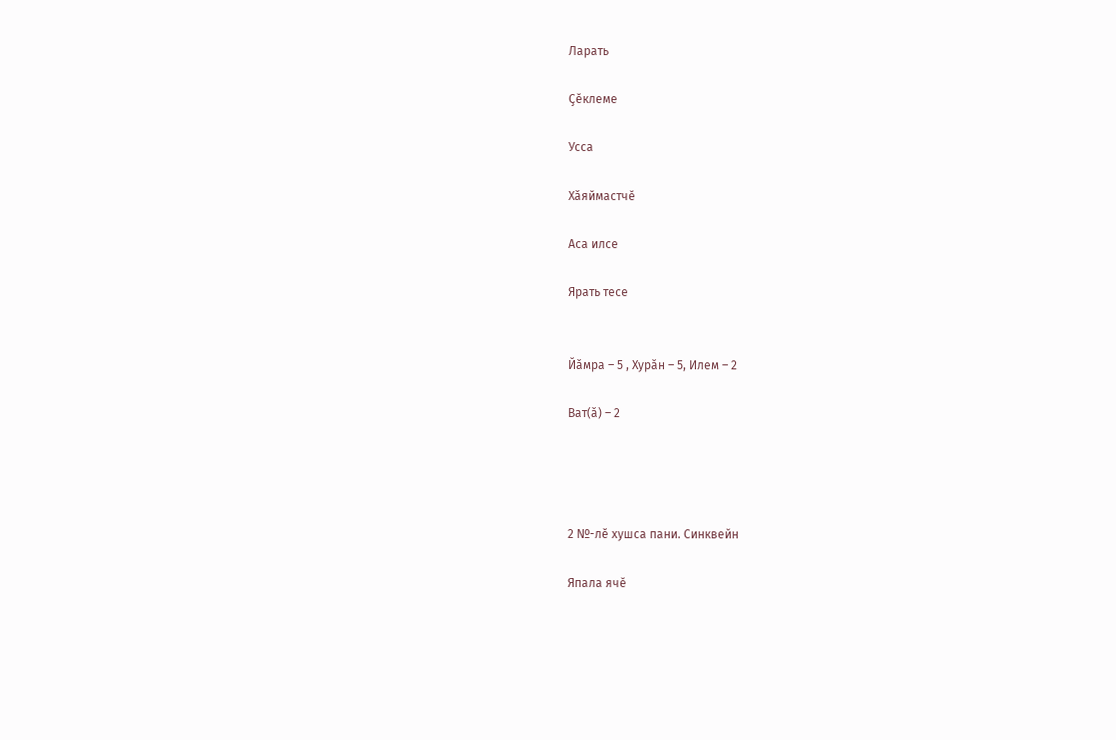Ларать

Ҫӗклеме

Усса

Хǎяймастчӗ

Аса илсе

Ярать тесе


Йǎмра – 5 , Хурǎн – 5, Илем – 2

Ват(ǎ) – 2




2 №-лĕ хушса пани. Синквейн

Япала ячӗ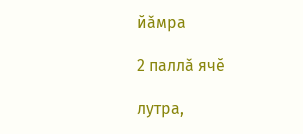йǎмра

2 паллǎ ячӗ

лутра,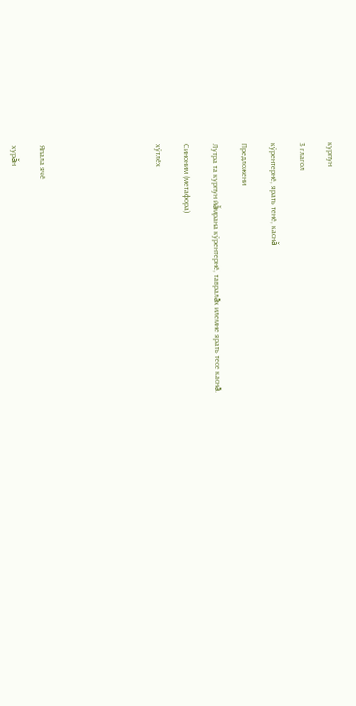курпун

3 глагол

кӳрентернӗ, ярать тенӗ, каснǎ

Предложени

Лутра та курпун йǎмрана кӳрентернӗ, тавралăх илемне ярать тесе каснă.

Синоним (метафора)

хӳтлӗх







Япала ячӗ

хурǎн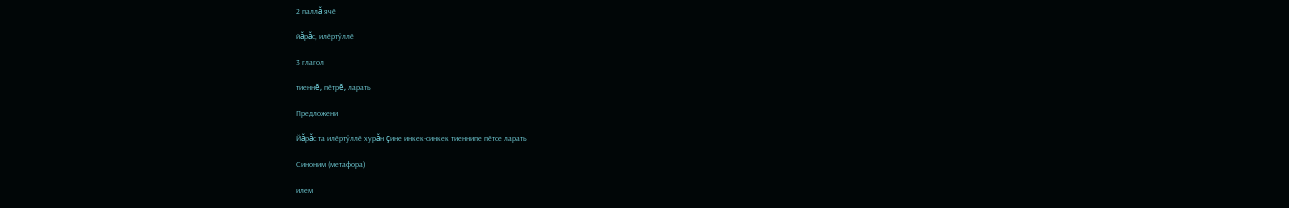2 паллǎ ячӗ

йǎрǎс, илӗртӳллӗ

3 глагол

тиеннĕ, пӗтрĕ, ларать

Предложени

Йǎрǎс та илӗртӳллӗ хурǎн çине инкек-синкек тиеннипе пӗтсе ларать

Синоним (метафора)

илем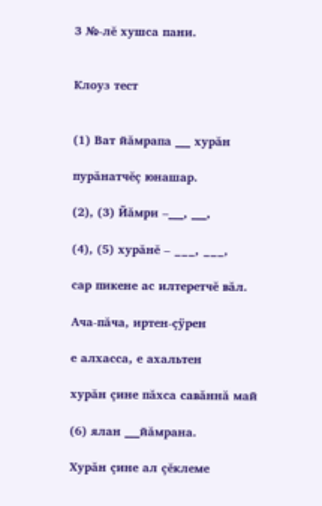3 №-лĕ хушса пани.


Клоуз тест


(1) Ват йăмрапа ___ хурăн

пурăнатчĕç юнашар.

(2), (3) Йăмри –___, ___,

(4), (5) хурăнĕ – ___, ___,

сар пикене ас илтеретчĕ вăл.

Ача-пăча, иртен-çÿрен

е алхасса, е ахальтен

хурăн çине пăхса савăннă май

(6) ялан ___йăмрана.

Хурăн çине ал çĕклеме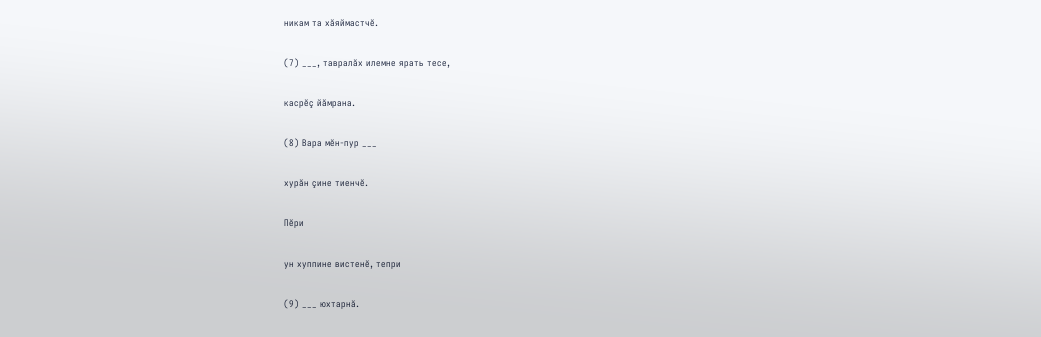никам та хăяймастчĕ.

(7) ___, тавралăх илемне ярать тесе,

касрĕç йăмрана.

(8) Вара мĕн-пур ___

хурăн çине тиенчĕ.

Пĕри

ун хуппине вистенĕ, тепри

(9) ___ юхтарнă.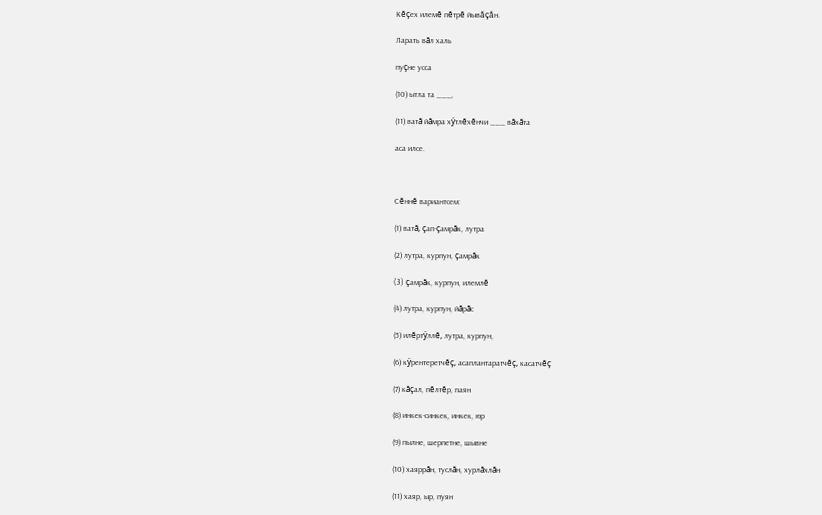Кĕçех илемĕ пĕтрĕ йывăçăн.

Ларать вăл халь

пуçне усса

(10) ытла та ___,

(11) ватă йăмра хÿтлĕхĕнчи ___ вăхăта

аса илсе.



Сĕннĕ вариантсем:

(1) ватă, çап-çамрăк, лутра

(2) лутра, курпун, çамрăк

(3) çамрăк, курпун, илемлĕ

(4) лутра, курпун, йăрăс

(5) илĕртÿллĕ, лутра, курпун,

(6) кÿрентеретчĕç, асаплантаратчĕç, касатчĕç

(7) кăçал, пĕлтĕр, паян

(8) инкек-синкек, инкек, юр

(9) пылне, шерпетне, шывне

(10) хаяррăн, туслăн, хурлăхлăн

(11) хаяр, ыр, пуян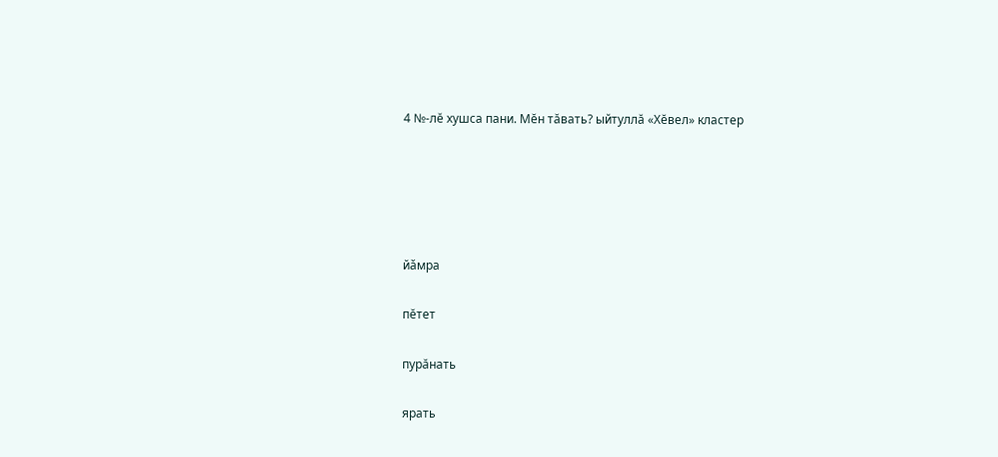4 №-лĕ хушса пани. Мĕн тăвать? ыйтуллă «Хĕвел» кластер





йǎмра

пĕтет

пурăнать

ярать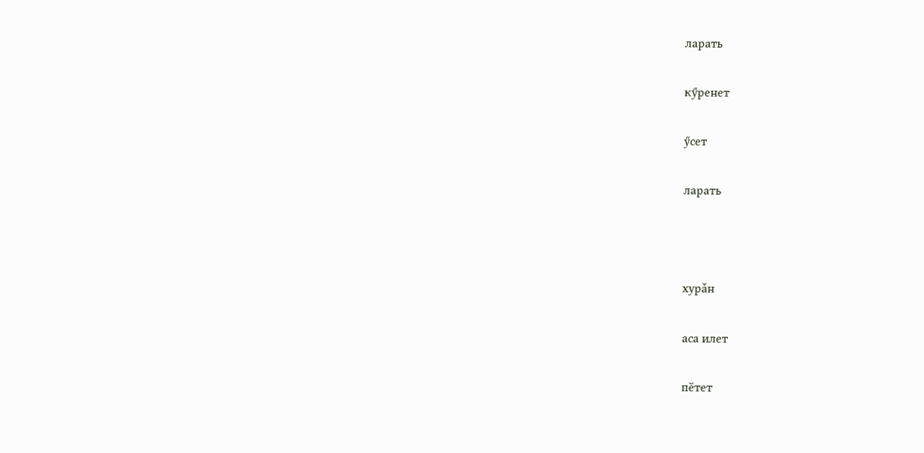ларать

кӳренет

ӳсет

ларать



хурǎн

аса илет

пӗтет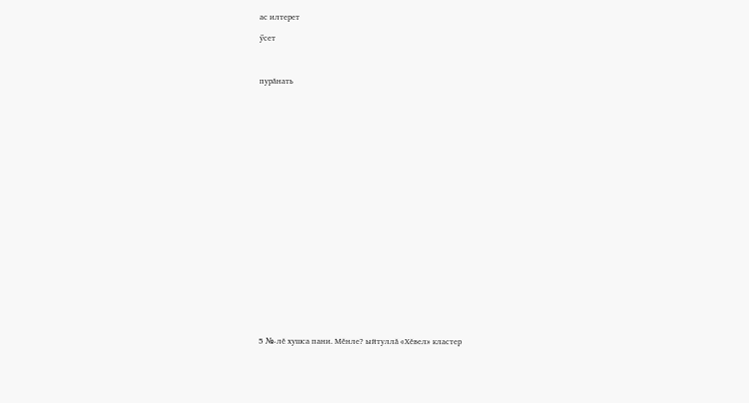ас илтерет

ӳсет



пурăнать























5 №-лĕ хушса пани. Мĕнле? ыйтуллă «Хĕвел» кластер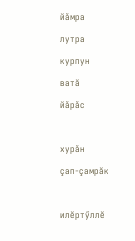йǎмра

лутра

курпун

ватă

йǎрǎс



хурǎн

çап-çамрăк



илӗртӳллӗ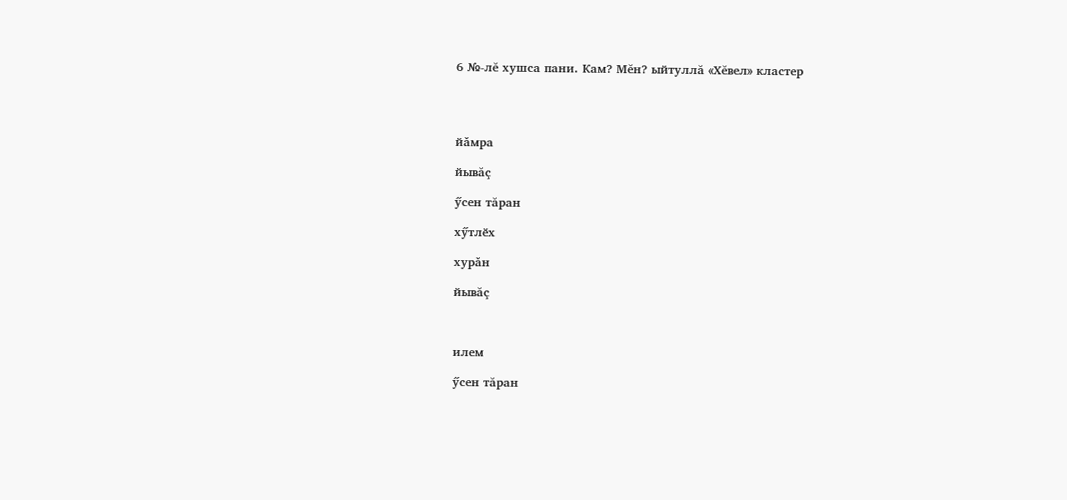6 №-лĕ хушса пани. Кам? Мĕн? ыйтуллă «Хĕвел» кластер




йǎмра

йывăç

ӳсен тăран

хӳтлӗх

хурǎн

йывăç



илем

ӳсен тăран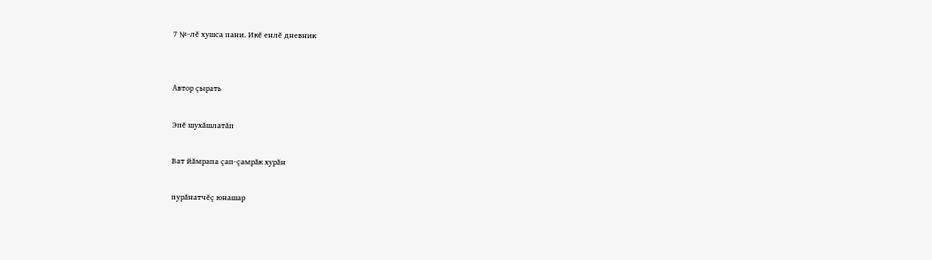7 №-лĕ хушса пани. Икĕ енлĕ дневник


Автор çырать

Эпĕ шухăшлатăп

Ват йăмрапа çап-çамрăк хурăн

пурăнатчĕç юнашар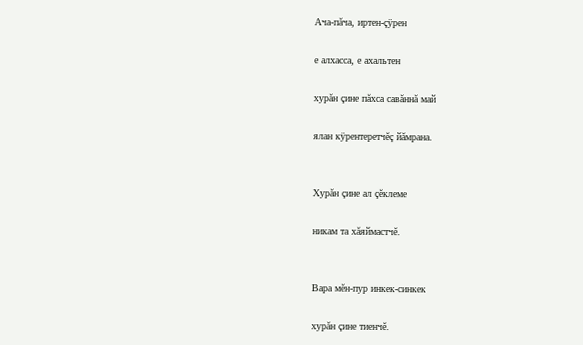Ача-пăча, иртен-çÿрен

е алхасса, е ахальтен

хурăн çине пăхса савăннă май

ялан кÿрентеретчĕç йăмрана.


Хурăн çине ал çĕклеме

никам та хăяймастчĕ.


Вара мĕн-пур инкек-синкек

хурăн çине тиенчĕ.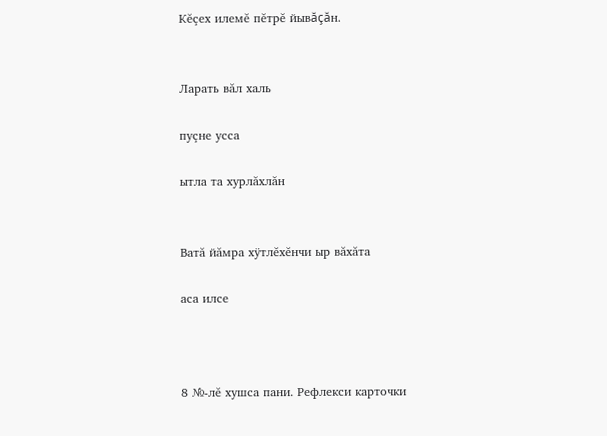Кĕçех илемĕ пĕтрĕ йывăçăн.


Ларать вăл халь

пуçне усса

ытла та хурлăхлăн


Ватă йăмра хÿтлĕхĕнчи ыр вăхăта

аса илсе



8 №-лĕ хушса пани. Рефлекси карточки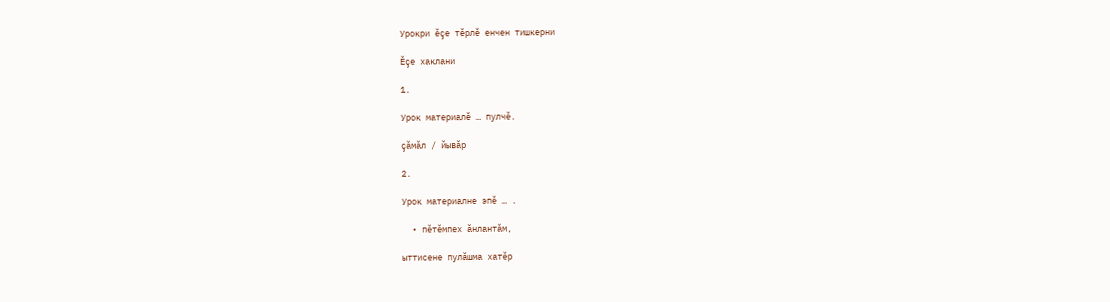Урокри ĕçе тĕрлĕ енчен тишкерни

Ĕçе хаклани

1.

Урок материалĕ … пулчĕ.

çăмăл / йывăр

2.

Урок материалне эпĕ … .

  • пĕтĕмпех ăнлантăм,

ыттисене пулăшма хатĕр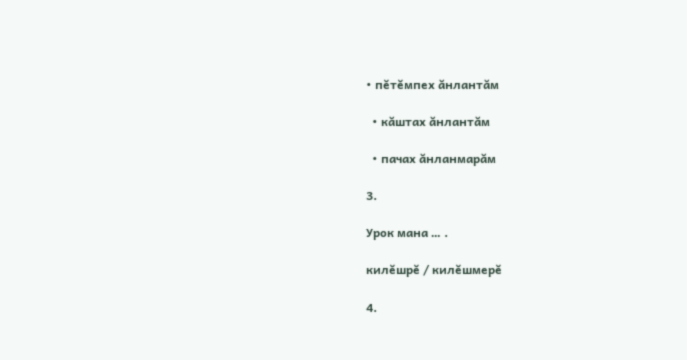• пĕтĕмпех ăнлантăм

  • кăштах ăнлантăм

  • пачах ăнланмарăм

3.

Урок мана … .

килĕшрĕ / килĕшмерĕ

4.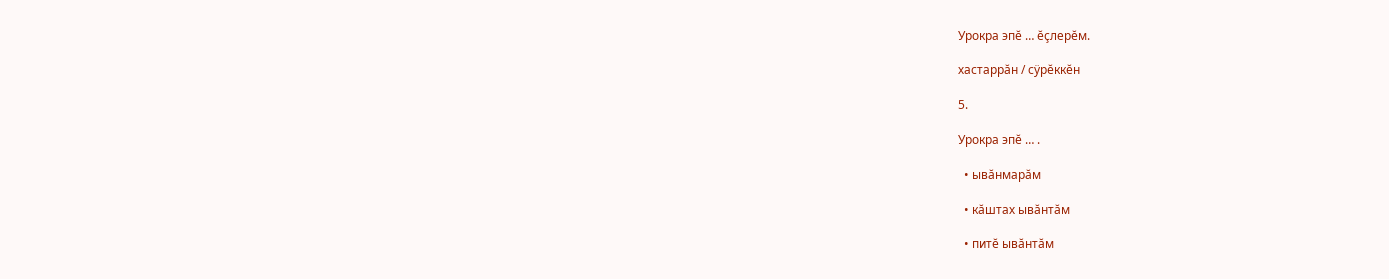Урокра эпĕ … ĕçлерĕм.

хастаррăн / сÿрĕккĕн

5.

Урокра эпĕ … .

  • ывăнмарăм

  • кăштах ывăнтăм

  • питĕ ывăнтăм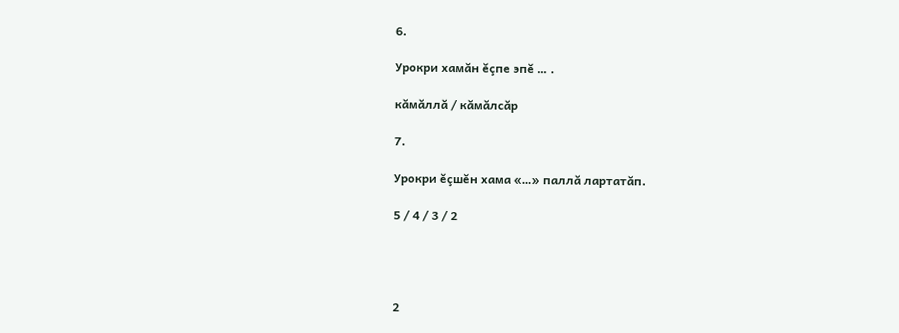6.

Урокри хамăн ĕçпе эпĕ … .

кăмăллă / кăмăлсăр

7.

Урокри ĕçшĕн хама «…» паллă лартатăп.

5 / 4 / 3 / 2




2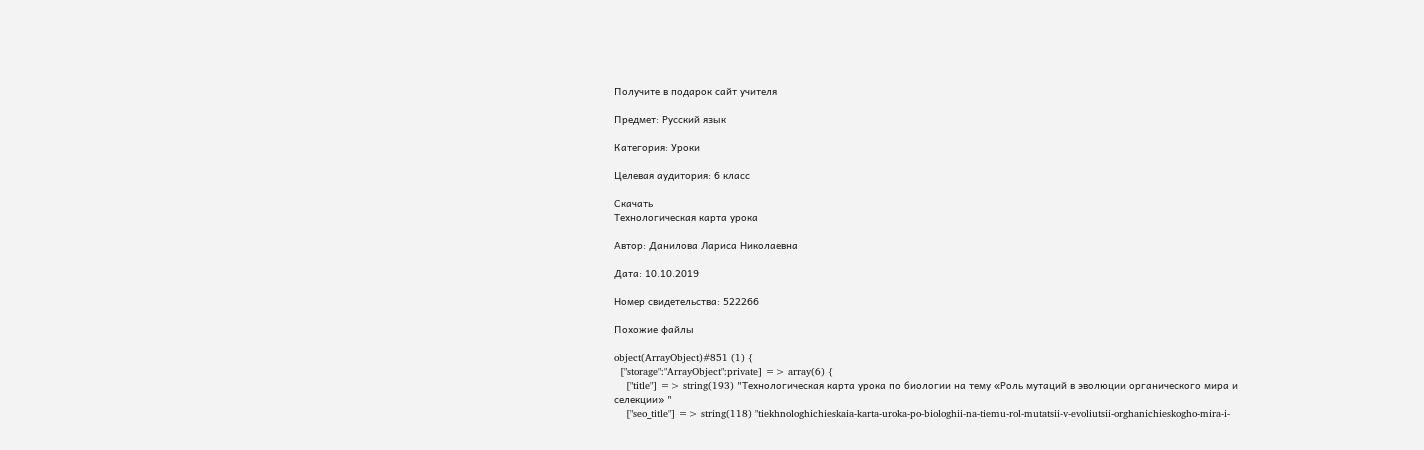Получите в подарок сайт учителя

Предмет: Русский язык

Категория: Уроки

Целевая аудитория: 6 класс

Скачать
Технологическая карта урока

Автор: Данилова Лариса Николаевна

Дата: 10.10.2019

Номер свидетельства: 522266

Похожие файлы

object(ArrayObject)#851 (1) {
  ["storage":"ArrayObject":private] => array(6) {
    ["title"] => string(193) "Технологическая карта урока по биологии на тему «Роль мутаций в эволюции органического мира и селекции» "
    ["seo_title"] => string(118) "tiekhnologhichieskaia-karta-uroka-po-biologhii-na-tiemu-rol-mutatsii-v-evoliutsii-orghanichieskogho-mira-i-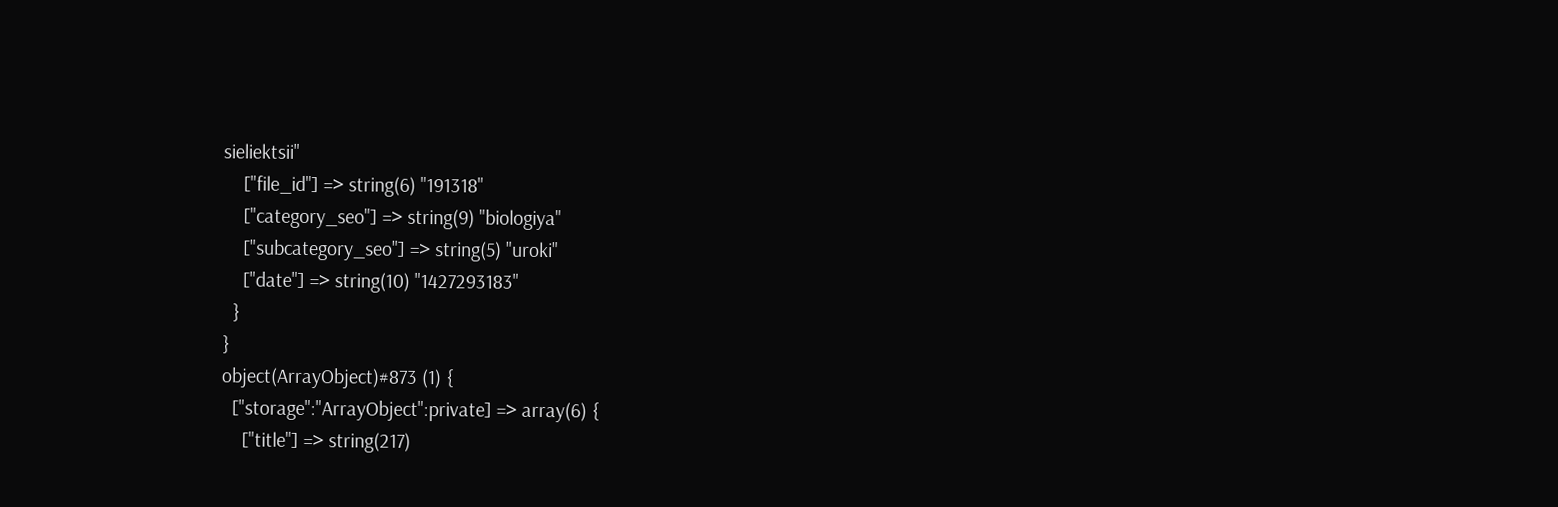sieliektsii"
    ["file_id"] => string(6) "191318"
    ["category_seo"] => string(9) "biologiya"
    ["subcategory_seo"] => string(5) "uroki"
    ["date"] => string(10) "1427293183"
  }
}
object(ArrayObject)#873 (1) {
  ["storage":"ArrayObject":private] => array(6) {
    ["title"] => string(217)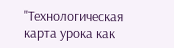"Технологическая карта урока как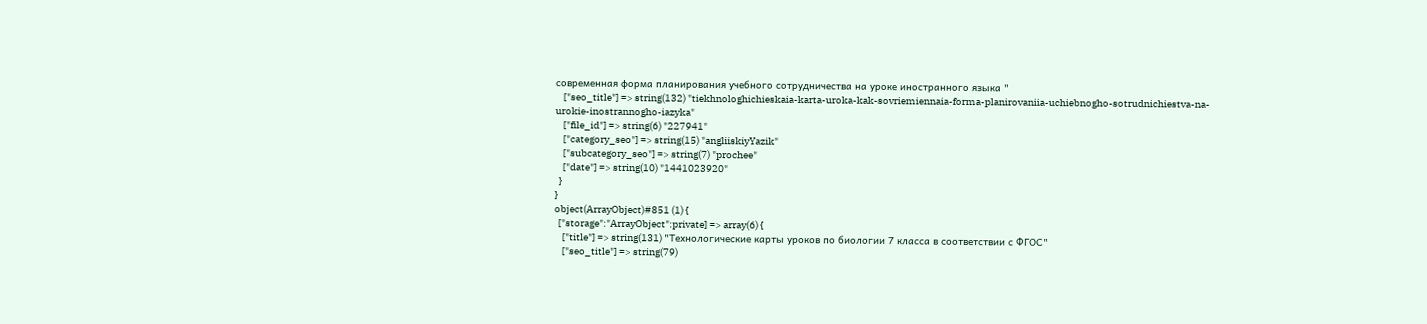современная форма планирования учебного сотрудничества на уроке иностранного языка "
    ["seo_title"] => string(132) "tiekhnologhichieskaia-karta-uroka-kak-sovriemiennaia-forma-planirovaniia-uchiebnogho-sotrudnichiestva-na-urokie-inostrannogho-iazyka"
    ["file_id"] => string(6) "227941"
    ["category_seo"] => string(15) "angliiskiyYazik"
    ["subcategory_seo"] => string(7) "prochee"
    ["date"] => string(10) "1441023920"
  }
}
object(ArrayObject)#851 (1) {
  ["storage":"ArrayObject":private] => array(6) {
    ["title"] => string(131) "Технологические карты уроков по биологии 7 класса в соответствии с ФГОС"
    ["seo_title"] => string(79)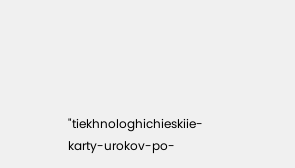"tiekhnologhichieskiie-karty-urokov-po-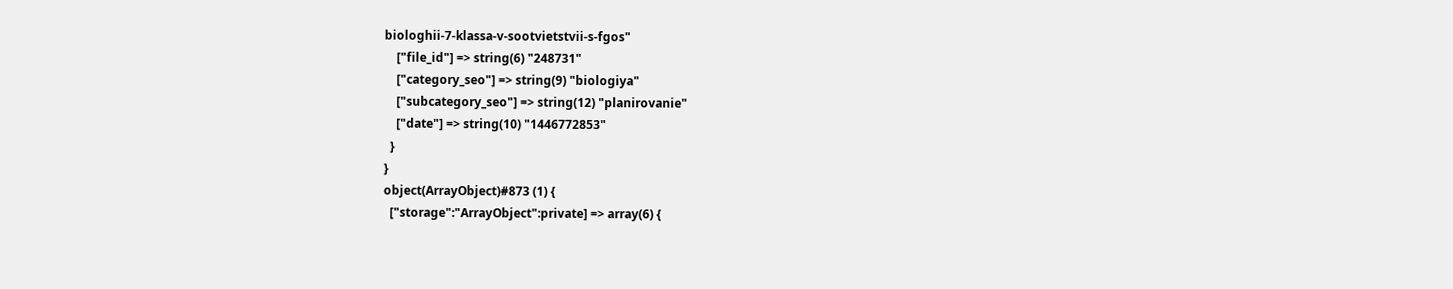biologhii-7-klassa-v-sootvietstvii-s-fgos"
    ["file_id"] => string(6) "248731"
    ["category_seo"] => string(9) "biologiya"
    ["subcategory_seo"] => string(12) "planirovanie"
    ["date"] => string(10) "1446772853"
  }
}
object(ArrayObject)#873 (1) {
  ["storage":"ArrayObject":private] => array(6) {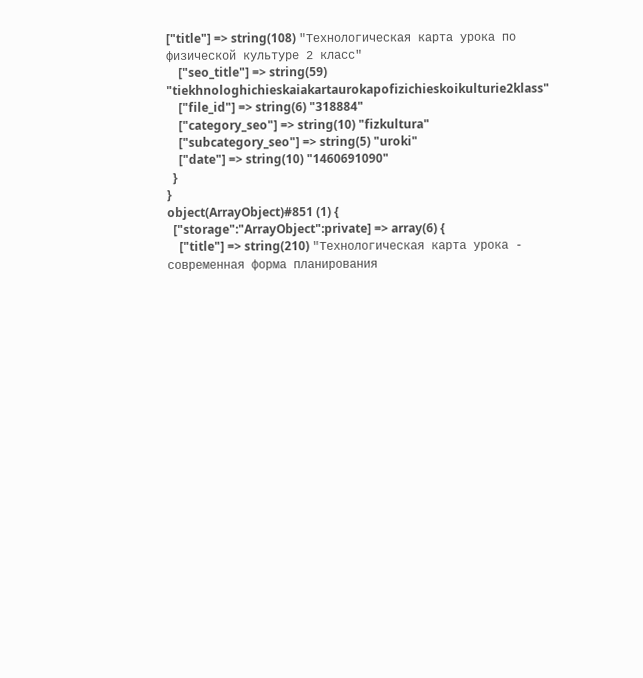["title"] => string(108) "Технологическая карта урока по физической культуре 2 класс"
    ["seo_title"] => string(59) "tiekhnologhichieskaiakartaurokapofizichieskoikulturie2klass"
    ["file_id"] => string(6) "318884"
    ["category_seo"] => string(10) "fizkultura"
    ["subcategory_seo"] => string(5) "uroki"
    ["date"] => string(10) "1460691090"
  }
}
object(ArrayObject)#851 (1) {
  ["storage":"ArrayObject":private] => array(6) {
    ["title"] => string(210) "Технологическая карта урока - современная форма планирования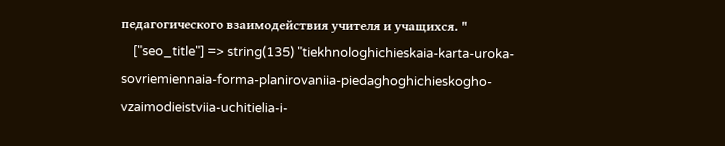педагогического взаимодействия учителя и учащихся. "
    ["seo_title"] => string(135) "tiekhnologhichieskaia-karta-uroka-sovriemiennaia-forma-planirovaniia-piedaghoghichieskogho-vzaimodieistviia-uchitielia-i-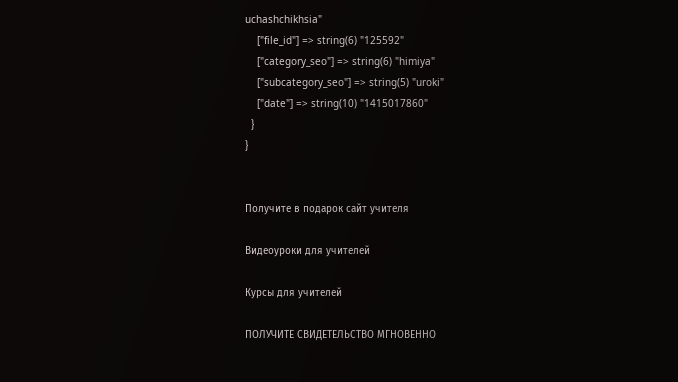uchashchikhsia"
    ["file_id"] => string(6) "125592"
    ["category_seo"] => string(6) "himiya"
    ["subcategory_seo"] => string(5) "uroki"
    ["date"] => string(10) "1415017860"
  }
}


Получите в подарок сайт учителя

Видеоуроки для учителей

Курсы для учителей

ПОЛУЧИТЕ СВИДЕТЕЛЬСТВО МГНОВЕННО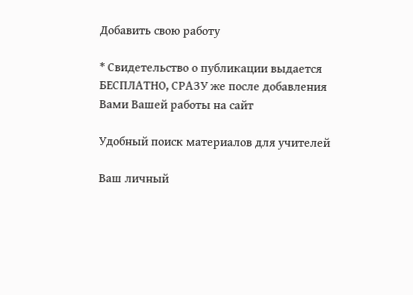Добавить свою работу

* Свидетельство о публикации выдается БЕСПЛАТНО, СРАЗУ же после добавления Вами Вашей работы на сайт

Удобный поиск материалов для учителей

Ваш личный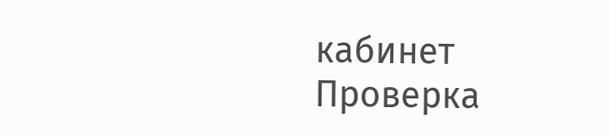кабинет
Проверка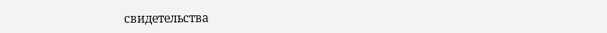свидетельства